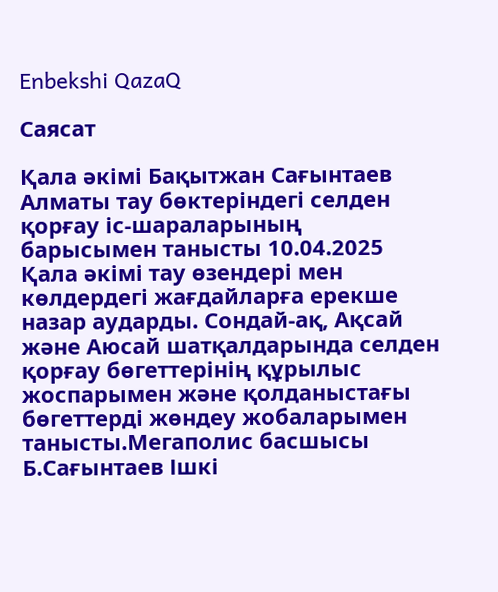Enbekshi QazaQ

Саясат

Қала әкімі Бақытжан Сағынтаев Алматы тау бөктеріндегі селден қорғау іс-шараларының барысымен танысты 10.04.2025
Қала әкімі тау өзендері мен көлдердегі жағдайларға ерекше назар аударды. Сондай-ақ, Ақсай және Аюсай шатқалдарында селден қорғау бөгеттерінің құрылыс жоспарымен және қолданыстағы бөгеттерді жөндеу жобаларымен танысты.Мегаполис басшысы Б.Сағынтаев Ішкі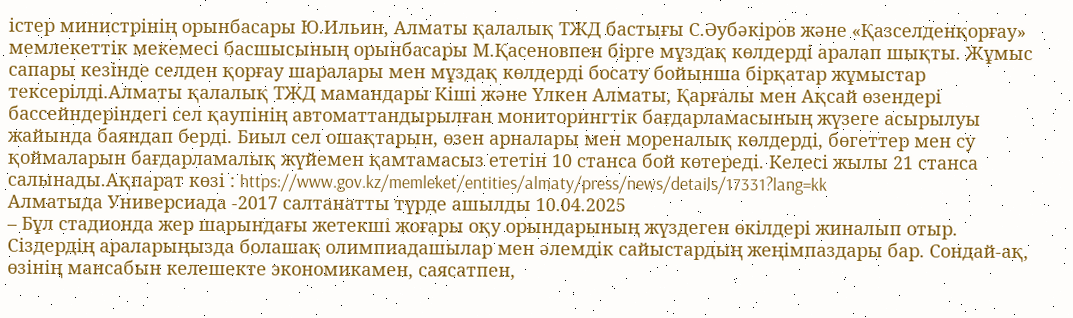істер министрінің орынбасары Ю.Ильин, Алматы қалалық ТЖД бастығы С.Әубәкіров және «Қазселденқорғау» мемлекеттік мекемесі басшысының орынбасары М.Қасеновпен бірге мұздақ көлдерді аралап шықты. Жұмыс сапары кезінде селден қорғау шаралары мен мұздақ көлдерді босату бойынша бірқатар жұмыстар тексерілді.Алматы қалалық ТЖД мамандары Кіші және Үлкен Алматы, Қарғалы мен Ақсай өзендері бассейндеріндегі сел қаупінің автоматтандырылған мониторингтік бағдарламасының жүзеге асырылуы жайында баяндап берді. Биыл сел ошақтарын, өзен арналары мен мореналық көлдерді, бөгеттер мен су қоймаларын бағдарламалық жүйемен қамтамасыз ететін 10 станса бой көтереді. Келесі жылы 21 станса салынады.Ақпарат көзі : https://www.gov.kz/memleket/entities/almaty/press/news/details/17331?lang=kk
Алматыда Универсиада -2017 салтанатты түрде ашылды 10.04.2025
– Бұл стадионда жер шарындағы жетекші жоғары оқу орындарының жүздеген өкілдері жиналып отыр. Сіздердің араларыңызда болашақ олимпиадашылар мен әлемдік сайыстардың жеңімпаздары бар. Сондай-ақ, өзінің мансабын келешекте экономикамен, саясатпен,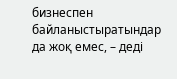бизнеспен байланыстыратындар да жоқ емес, – деді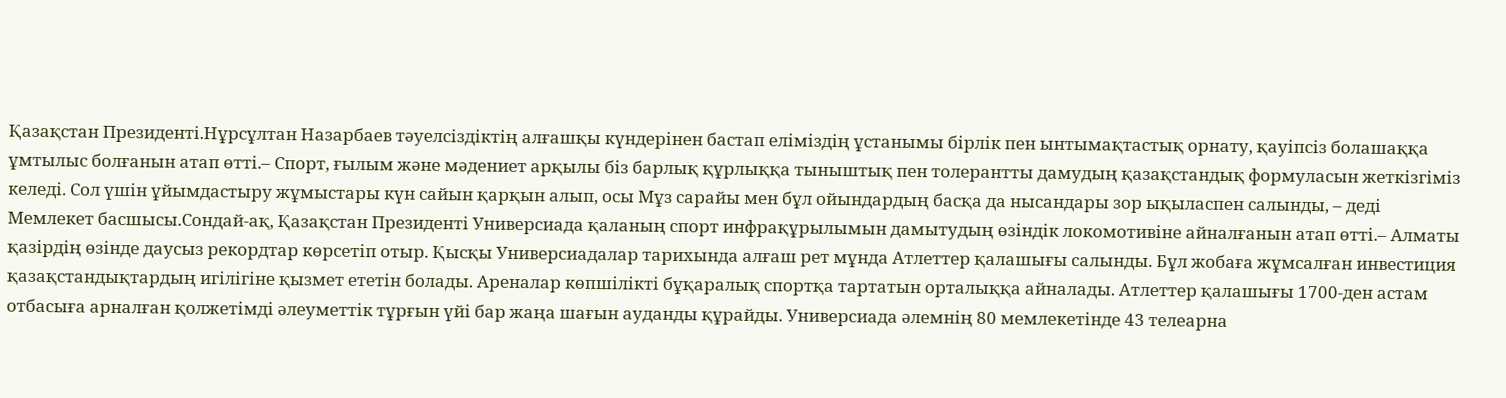Қазақстан Президенті.Нұрсұлтан Назарбаев тәуелсіздіктің алғашқы күндерінен бастап еліміздің ұстанымы бірлік пен ынтымақтастық орнату, қауіпсіз болашаққа ұмтылыс болғанын атап өтті.– Спорт, ғылым және мәдениет арқылы біз барлық құрлыққа тыныштық пен толерантты дамудың қазақстандық формуласын жеткізгіміз келеді. Сол үшін ұйымдастыру жұмыстары күн сайын қарқын алып, осы Мұз сарайы мен бұл ойындардың басқа да нысандары зор ықыласпен салынды, – деді Мемлекет басшысы.Сондай-ақ, Қазақстан Президенті Универсиада қаланың спорт инфрақұрылымын дамытудың өзіндік локомотивіне айналғанын атап өтті.– Алматы қазірдің өзінде даусыз рекордтар көрсетіп отыр. Қысқы Универсиадалар тарихында алғаш рет мұнда Атлеттер қалашығы салынды. Бұл жобаға жұмсалған инвестиция қазақстандықтардың игілігіне қызмет ететін болады. Ареналар көпшілікті бұқаралық спортқа тартатын орталыққа айналады. Атлеттер қалашығы 1700-ден астам отбасыға арналған қолжетімді әлеуметтік тұрғын үйі бар жаңа шағын ауданды құрайды. Универсиада әлемнің 80 мемлекетінде 43 телеарна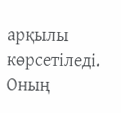арқылы көрсетіледі. Оның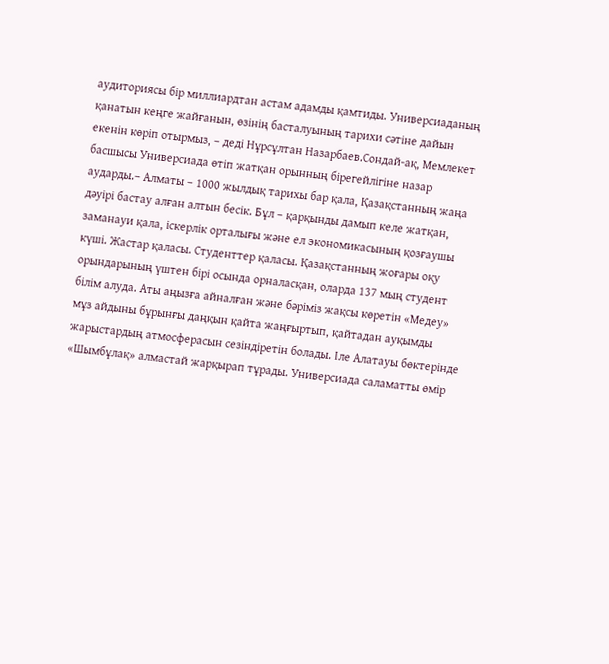аудиториясы бір миллиардтан астам адамды қамтиды. Универсиаданың қанатын кеңге жайғанын, өзінің басталуының тарихи сәтіне дайын екенін көріп отырмыз, – деді Нұрсұлтан Назарбаев.Сондай-ақ, Мемлекет басшысы Универсиада өтіп жатқан орынның бірегейлігіне назар аударды.– Алматы – 1000 жылдық тарихы бар қала, Қазақстанның жаңа дәуірі бастау алған алтын бесік. Бұл – қарқынды дамып келе жатқан, заманауи қала, іскерлік орталығы және ел экономикасының қозғаушы күші. Жастар қаласы. Студенттер қаласы. Қазақстанның жоғары оқу орындарының үштен бірі осында орналасқан, оларда 137 мың студент білім алуда. Аты аңызға айналған және бәріміз жақсы көретін «Медеу» мұз айдыны бұрынғы даңқын қайта жаңғыртып, қайтадан ауқымды жарыстардың атмосферасын сезіндіретін болады. Іле Алатауы бөктерінде «Шымбұлақ» алмастай жарқырап тұрады. Универсиада саламатты өмір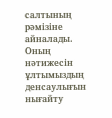салтының рәмізіне айналады. Оның нәтижесін ұлтымыздың денсаулығын нығайту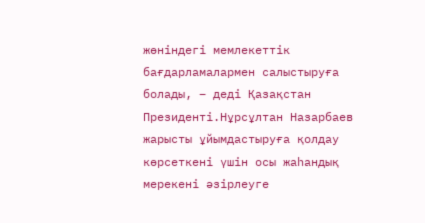жөніндегі мемлекеттік бағдарламалармен салыстыруға болады, – деді Қазақстан Президенті.Нұрсұлтан Назарбаев жарысты ұйымдастыруға қолдау көрсеткені үшін осы жаһандық мерекені әзірлеуге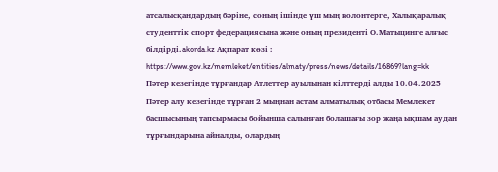атсалысқандардың бәріне, соның ішінде үш мың волонтерге, Халықаралық студенттік спорт федерациясына және оның президенті О.Матыцинге алғыс білдірді.akorda.kz Ақпарат көзі : https://www.gov.kz/memleket/entities/almaty/press/news/details/16869?lang=kk
Пәтер кезегінде тұрғандар Атлеттер ауылынан кілттерді алды 10.04.2025
Пәтер алу кезегінде тұрған 2 мыңнан астам алматылық отбасы Мемлекет басшысының тапсырмасы бойынша салынған болашағы зор жаңа ықшам аудан тұрғындарына айналды, олардың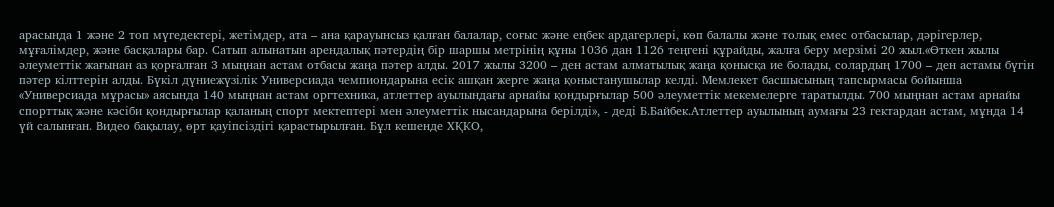арасында 1 және 2 топ мүгедектері, жетімдер, ата – ана қарауынсыз қалған балалар, соғыс және еңбек ардагерлері, көп балалы және толық емес отбасылар, дәрігерлер, мұғалімдер, және басқалары бар. Сатып алынатын арендалық пәтердің бір шаршы метрінің құны 1036 дан 1126 теңгені құрайды, жалға беру мерзімі 20 жыл.«Өткен жылы әлеуметтік жағынан аз қорғалған 3 мыңнан астам отбасы жаңа пәтер алды. 2017 жылы 3200 – ден астам алматылық жаңа қонысқа ие болады, солардың 1700 – ден астамы бүгін пәтер кілттерін алды. Бүкіл дүниежүзілік Универсиада чемпиондарына есік ашқан жерге жаңа қоныстанушылар келді. Мемлекет басшысының тапсырмасы бойынша «Универсиада мұрасы» аясында 140 мыңнан астам оргтехника, атлеттер ауылындағы арнайы қондырғылар 500 әлеуметтік мекемелерге таратылды. 700 мыңнан астам арнайы спорттық және кәсіби қондырғылар қаланың спорт мектептері мен әлеуметтік нысандарына берілді», - деді Б.Байбек.Атлеттер ауылының аумағы 23 гектардан астам, мұнда 14 үй салынған. Видео бақылау, өрт қауіпсіздігі қарастырылған. Бұл кешенде ХҚКО,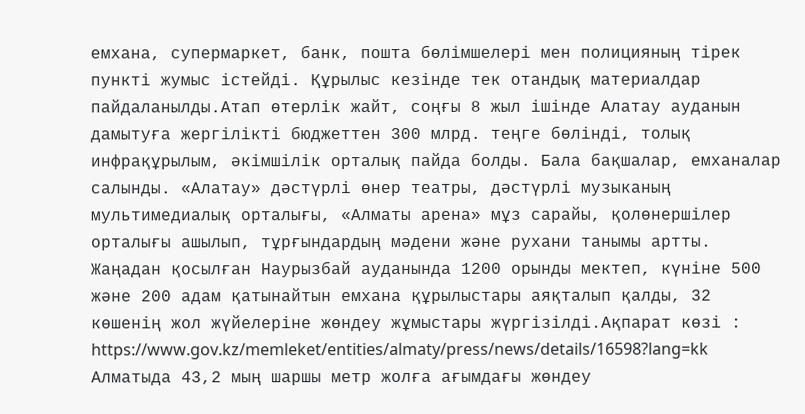емхана, супермаркет, банк, пошта бөлімшелері мен полицияның тірек пункті жумыс істейді. Құрылыс кезінде тек отандық материалдар пайдаланылды.Атап өтерлік жайт, соңғы 8 жыл ішінде Алатау ауданын дамытуға жергілікті бюджеттен 300 млрд. теңге бөлінді, толық инфрақұрылым, әкімшілік орталық пайда болды. Бала бақшалар, емханалар салынды. «Алатау» дәстүрлі өнер театры, дәстүрлі музыканың мультимедиалық орталығы, «Алматы арена» мұз сарайы, қолөнершілер орталығы ашылып, тұрғындардың мәдени және рухани танымы артты. Жаңадан қосылған Наурызбай ауданында 1200 орынды мектеп, күніне 500 және 200 адам қатынайтын емхана құрылыстары аяқталып қалды, 32 көшенің жол жүйелеріне жөндеу жұмыстары жүргізілді.Ақпарат көзі : https://www.gov.kz/memleket/entities/almaty/press/news/details/16598?lang=kk
Алматыда 43,2 мың шаршы метр жолға ағымдағы жөндеу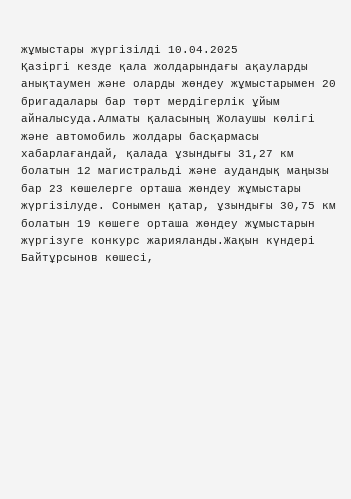жұмыстары жүргізілді 10.04.2025
Қазіргі кезде қала жолдарындағы ақауларды анықтаумен және оларды жөндеу жұмыстарымен 20 бригадалары бар төрт мердігерлік ұйым айналысуда.Алматы қаласының Жолаушы көлігі және автомобиль жолдары басқармасы хабарлағандай, қалада ұзындығы 31,27 км болатын 12 магистральді және аудандық маңызы бар 23 көшелерге орташа жөндеу жұмыстары жүргізілуде. Сонымен қатар, ұзындығы 30,75 км болатын 19 көшеге орташа жөндеу жұмыстарын жүргізуге конкурс жарияланды.Жақын күндері Байтұрсынов көшесі,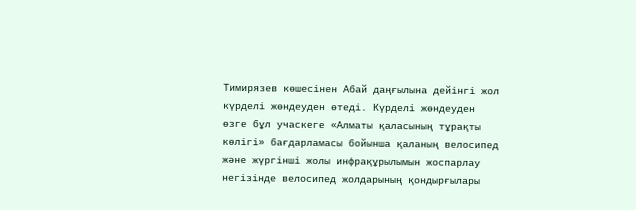Тимирязев көшесінен Абай даңғылына дейінгі жол күрделі жөндеуден өтеді. Күрделі жөндеуден өзге бұл учаскеге «Алматы қаласының тұрақты көлігі» бағдарламасы бойынша қаланың велосипед және жүргінші жолы инфрақұрылымын жоспарлау негізінде велосипед жолдарының қондырғылары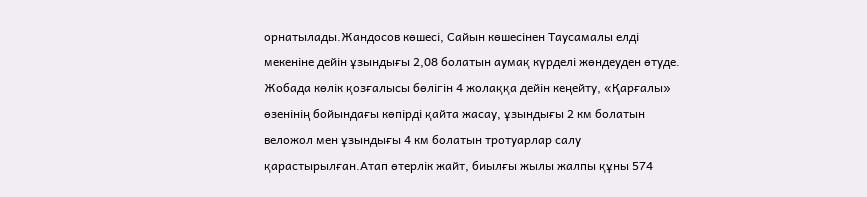орнатылады.Жандосов көшесі, Сайын көшесінен Таусамалы елді мекеніне дейін ұзындығы 2,08 болатын аумақ күрделі жөндеуден өтуде. Жобада көлік қозғалысы бөлігін 4 жолаққа дейін кеңейту, «Қарғалы» өзенінің бойындағы көпірді қайта жасау, ұзындығы 2 км болатын веложол мен ұзындығы 4 км болатын тротуарлар салу қарастырылған.Атап өтерлік жайт, биылғы жылы жалпы құны 574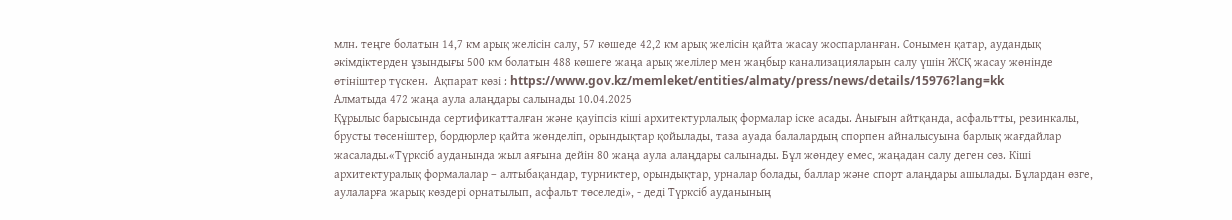млн. теңге болатын 14,7 км арық желісін салу, 57 көшеде 42,2 км арық желісін қайта жасау жоспарланған. Сонымен қатар, аудандық әкімдіктерден ұзындығы 500 км болатын 488 көшеге жаңа арық желілер мен жаңбыр канализацияларын салу үшін ЖСҚ жасау жөнінде өтініштер түскен.  Ақпарат көзі : https://www.gov.kz/memleket/entities/almaty/press/news/details/15976?lang=kk
Алматыда 472 жаңа аула алаңдары салынады 10.04.2025
Құрылыс барысында сертификатталған және қауіпсіз кіші архитектурлалық формалар іске асады. Анығын айтқанда, асфальтты, резинкалы, брусты төсеніштер, бордюрлер қайта жөнделіп, орындықтар қойылады, таза ауада балалардың спорпен айналысуына барлық жағдайлар жасалады.«Түрксіб ауданында жыл аяғына дейін 80 жаңа аула алаңдары салынады. Бұл жөндеу емес, жаңадан салу деген сөз. Кіші архитектуралық формалалар – алтыбақандар, турниктер, орындықтар, урналар болады, баллар және спорт алаңдары ашылады. Бұлардан өзге, аулаларға жарық көздері орнатылып, асфальт төселеді», - деді Түрксіб ауданының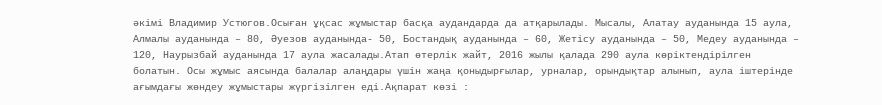әкімі Владимир Устюгов.Осыған ұқсас жұмыстар басқа аудандарда да атқарылады. Мысалы, Алатау ауданында 15 аула, Алмалы ауданында – 80, Әуезов ауданында- 50, Бостандық ауданында – 60, Жетісу ауданында – 50, Медеу ауданында – 120, Наурызбай ауданында 17 аула жасалады.Атап өтерлік жайт, 2016 жылы қалада 290 аула көріктендірілген болатын. Осы жұмыс аясында балалар алаңдары үшін жаңа қоныдырғылар, урналар, орындықтар алынып, аула іштерінде ағымдағы жөндеу жұмыстары жүргізілген еді.Ақпарат көзі :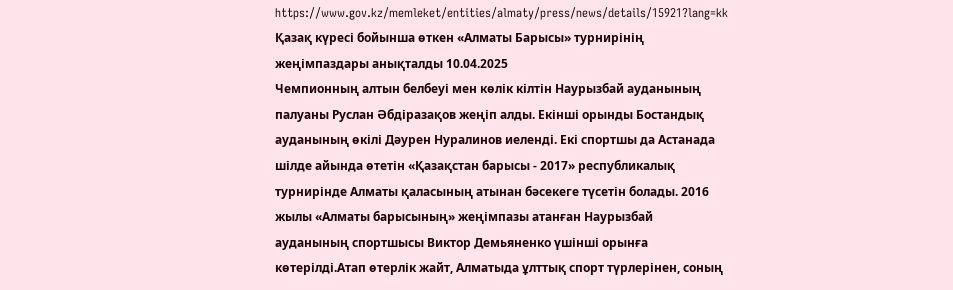https://www.gov.kz/memleket/entities/almaty/press/news/details/15921?lang=kk
Қазақ күресі бойынша өткен «Алматы Барысы» турнирінің жеңімпаздары анықталды 10.04.2025
Чемпионның алтын белбеуі мен көлік кілтін Наурызбай ауданының палуаны Руслан Әбдіразақов жеңіп алды. Екінші орынды Бостандық ауданының өкілі Дәурен Нуралинов иеленді. Екі спортшы да Астанада шілде айында өтетін «Қазақстан барысы - 2017» республикалық турнирінде Алматы қаласының атынан бәсекеге түсетін болады. 2016 жылы «Алматы барысының» жеңімпазы атанған Наурызбай ауданының спортшысы Виктор Демьяненко үшінші орынға көтерілді.Атап өтерлік жайт, Алматыда ұлттық спорт түрлерінен, соның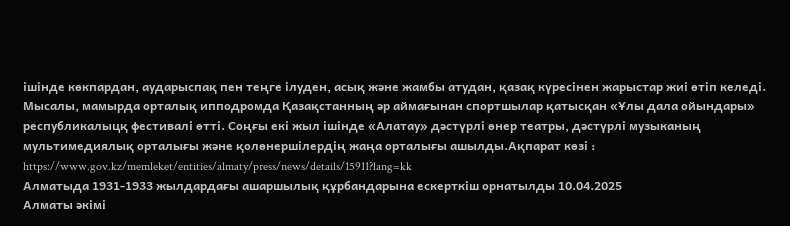ішінде көкпардан, аударыспақ пен теңге ілуден, асық және жамбы атудан, қазақ күресінен жарыстар жиі өтіп келеді. Мысалы, мамырда орталық ипподромда Қазақстанның әр аймағынан спортшылар қатысқан «Ұлы дала ойындары» республикалыцқ фестивалі өтті. Соңғы екі жыл ішінде «Алатау» дәстүрлі өнер театры, дәстүрлі музыканың мультимедиялық орталығы және қолөнершілердің жаңа орталығы ашылды.Ақпарат көзі : https://www.gov.kz/memleket/entities/almaty/press/news/details/15911?lang=kk
Алматыда 1931-1933 жылдардағы ашаршылық құрбандарына ескерткіш орнатылды 10.04.2025
Алматы әкімі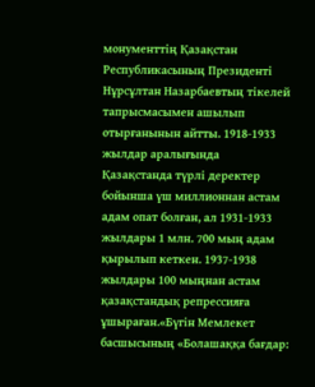монументтің Қазақстан Республикасының Президенті Нұрсұлтан Назарбаевтың тікелей тапрысмасымен ашылып отырғанынын айтты. 1918-1933 жылдар аралығында Қазақстанда түрлі деректер бойынша үш миллионнан астам адам опат болған, ал 1931-1933 жылдары 1 млн. 700 мың адам қырылып кеткен. 1937-1938 жылдары 100 мыңнан астам қазақстандық репрессияға ұшыраған.«Бүгін Мемлекет басшысының «Болашаққа бағдар: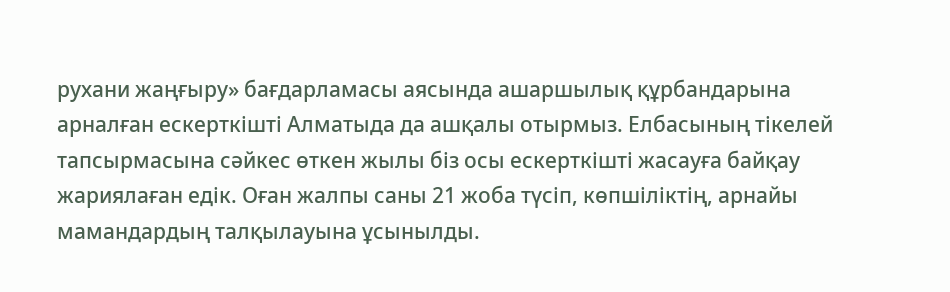рухани жаңғыру» бағдарламасы аясында ашаршылық құрбандарына арналған ескерткішті Алматыда да ашқалы отырмыз. Елбасының тікелей тапсырмасына сәйкес өткен жылы біз осы ескерткішті жасауға байқау жариялаған едік. Оған жалпы саны 21 жоба түсіп, көпшіліктің, арнайы мамандардың талқылауына ұсынылды.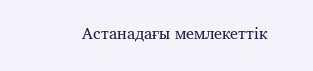Астанадағы мемлекеттік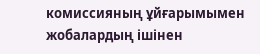комиссияның ұйғарымымен жобалардың ішінен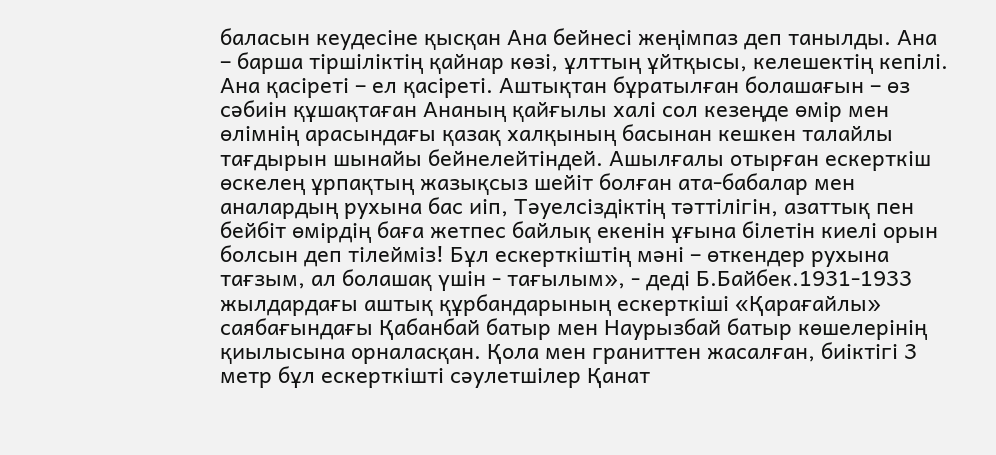баласын кеудесіне қысқан Ана бейнесі жеңімпаз деп танылды. Ана – барша тіршіліктің қайнар көзі, ұлттың ұйтқысы, келешектің кепілі. Ана қасіреті – ел қасіреті. Аштықтан бұратылған болашағын – өз сәбиін құшақтаған Ананың қайғылы халі сол кезеңде өмір мен өлімнің арасындағы қазақ халқының басынан кешкен талайлы тағдырын шынайы бейнелейтіндей. Ашылғалы отырған ескерткіш өскелең ұрпақтың жазықсыз шейіт болған ата-бабалар мен аналардың рухына бас иіп, Тәуелсіздіктің тәттілігін, азаттық пен бейбіт өмірдің баға жетпес байлық екенін ұғына білетін киелі орын болсын деп тілейміз! Бұл ескерткіштің мәні – өткендер рухына тағзым, ал болашақ үшін - тағылым», - деді Б.Байбек.1931-1933 жылдардағы аштық құрбандарының ескерткіші «Қарағайлы» саябағындағы Қабанбай батыр мен Наурызбай батыр көшелерінің қиылысына орналасқан. Қола мен граниттен жасалған, биіктігі 3 метр бұл ескерткішті сәулетшілер Қанат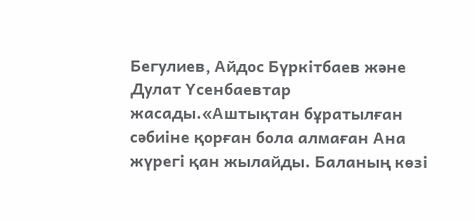Бегулиев, Айдос Бүркітбаев және Дулат Үсенбаевтар жасады.«Аштықтан бұратылған сәбиіне қорған бола алмаған Ана жүрегі қан жылайды. Баланың көзі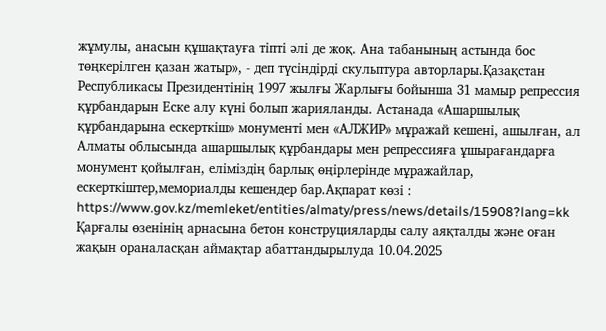жұмулы, анасын құшақтауға тіпті әлі де жоқ. Ана табанының астында бос төңкерілген қазан жатыр», - деп түсіндірді скульптура авторлары.Қазақстан Республикасы Президентінің 1997 жылғы Жарлығы бойынша 31 мамыр репрессия құрбандарын Еске алу күні болып жарияланды. Астанада «Ашаршылық құрбандарына ескерткіш» монументі мен «АЛЖИР» мұражай кешені, ашылған, ал Алматы облысында ашаршылық құрбандары мен репрессияға ұшырағандарға монумент қойылған, еліміздің барлық өңірлерінде мұражайлар, ескерткіштер,мемориалды кешендер бар.Ақпарат көзі : https://www.gov.kz/memleket/entities/almaty/press/news/details/15908?lang=kk
Қарғалы өзенінің арнасына бетон конструцияларды салу аяқталды және оған жақын ораналасқан аймақтар абаттандырылуда 10.04.2025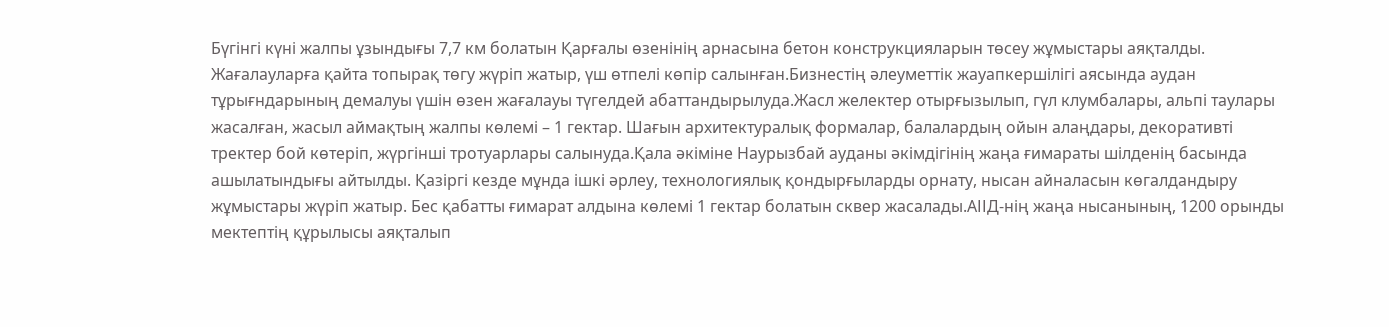Бүгінгі күні жалпы ұзындығы 7,7 км болатын Қарғалы өзенінің арнасына бетон конструкцияларын төсеу жұмыстары аяқталды. Жағалауларға қайта топырақ төгу жүріп жатыр, үш өтпелі көпір салынған.Бизнестің әлеуметтік жауапкершілігі аясында аудан тұрығндарының демалуы үшін өзен жағалауы түгелдей абаттандырылуда.Жасл желектер отырғызылып, гүл клумбалары, альпі таулары жасалған, жасыл аймақтың жалпы көлемі – 1 гектар. Шағын архитектуралық формалар, балалардың ойын алаңдары, декоративті тректер бой көтеріп, жүргінші тротуарлары салынуда.Қала әкіміне Наурызбай ауданы әкімдігінің жаңа ғимараты шілденің басында ашылатындығы айтылды. Қазіргі кезде мұнда ішкі әрлеу, технологиялық қондырғыларды орнату, нысан айналасын көгалдандыру жұмыстары жүріп жатыр. Бес қабатты ғимарат алдына көлемі 1 гектар болатын сквер жасалады.АІІД-нің жаңа нысанының, 1200 орынды мектептің құрылысы аяқталып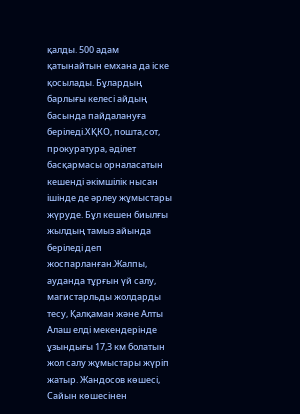қалды. 500 адам қатынайтын емхана да іске қосылады. Бұлардың барлығы келесі айдың басында пайдалануға беріледі.ХҚКО, пошта,сот, прокуратура, әділет басқармасы орналасатын кешенді әкімшілік нысан ішінде де әрлеу жұмыстары жүруде. Бұл кешен биылғы жылдың тамыз айында беріледі деп жоспарланған.Жалпы, ауданда тұрғын үй салу, магистарльды жолдарды тесу, Қалқаман және Алты Алаш елді мекендерінде ұзындығы 17,3 км болатын жол салу жұмыстары жүріп жатыр. Жандосов көшесі, Сайын көшесінен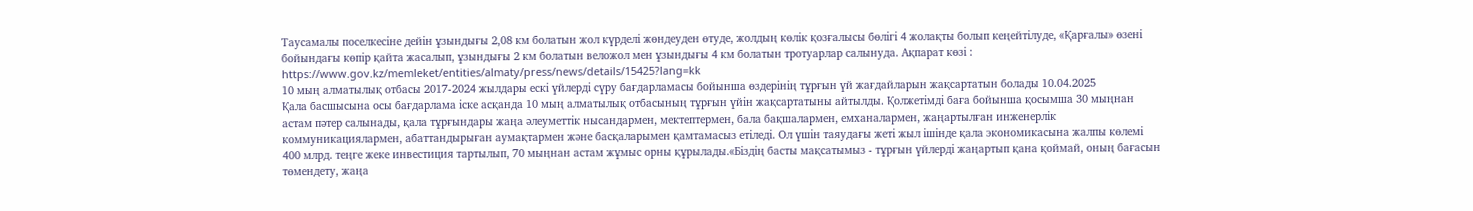Таусамалы поселкесіне дейін ұзындығы 2,08 км болатын жол күрделі жөндеуден өтуде, жолдың көлік қозғалысы бөлігі 4 жолақты болып кеңейтілуде, «Қарғалы» өзені бойындағы көпір қайта жасалып, ұзындығы 2 км болатын веложол мен ұзындығы 4 км болатын тротуарлар салынуда. Ақпарат көзі : https://www.gov.kz/memleket/entities/almaty/press/news/details/15425?lang=kk
10 мың алматылық отбасы 2017-2024 жылдары ескі үйлерді сүру бағдарламасы бойынша өздерінің тұрғын үй жағдайларын жақсартатын болады 10.04.2025
Қала басшысына осы бағдарлама іске асқанда 10 мың алматылық отбасының тұрғын үйін жақсартатыны айтылды. Қолжетімді баға бойынша қосымша 30 мыңнан астам пәтер салынады, қала тұрғындары жаңа әлеуметтік нысандармен, мектептермен, бала бақшалармен, емханалармен, жаңартылған инженерлік коммуникациялармен, абаттандырыған аумақтармен және басқаларымен қамтамасыз етіледі. Ол үшін таяудағы жеті жыл ішінде қала экономикасына жалпы көлемі 400 млрд. теңге жеке инвестиция тартылып, 70 мыңнан астам жұмыс орны құрылады.«Біздің басты мақсатымыз - тұрғын үйлерді жаңартып қана қоймай, оның бағасын төмендету, жаңа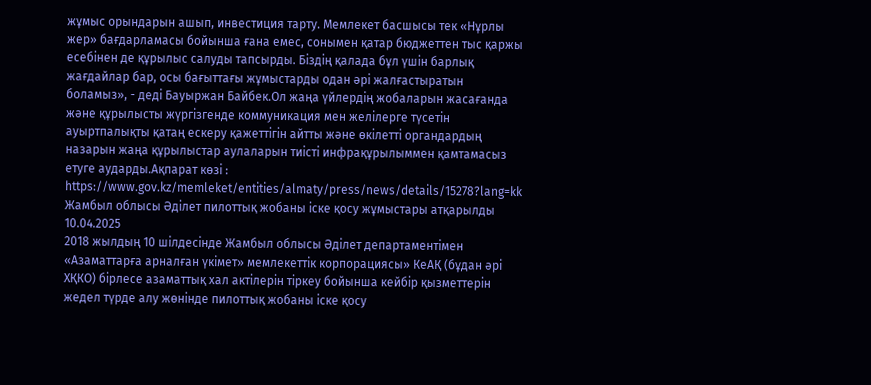жұмыс орындарын ашып, инвестиция тарту. Мемлекет басшысы тек «Нұрлы жер» бағдарламасы бойынша ғана емес, сонымен қатар бюджеттен тыс қаржы есебінен де құрылыс салуды тапсырды. Біздің қалада бұл үшін барлық жағдайлар бар, осы бағыттағы жұмыстарды одан әрі жалғастыратын боламыз», - деді Бауыржан Байбек.Ол жаңа үйлердің жобаларын жасағанда және құрылысты жүргізгенде коммуникация мен желілерге түсетін ауыртпалықты қатаң ескеру қажеттігін айтты және өкілетті органдардың назарын жаңа құрылыстар аулаларын тиісті инфрақұрылыммен қамтамасыз етуге аударды.Ақпарат көзі : https://www.gov.kz/memleket/entities/almaty/press/news/details/15278?lang=kk
Жамбыл облысы Әділет пилоттық жобаны іске қосу жұмыстары атқарылды 10.04.2025
2018 жылдың 10 шілдесінде Жамбыл облысы Әділет департаментімен «Азаматтарға арналған үкімет» мемлекеттік корпорациясы» КеАҚ (бұдан әрі ХҚКО) бірлесе азаматтық хал актілерін тіркеу бойынша кейбір қызметтерін жедел түрде алу жөнінде пилоттық жобаны іске қосу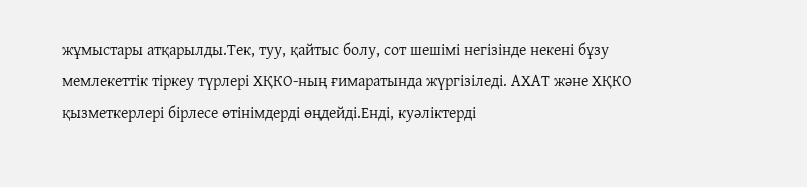жұмыстары атқарылды.Тек, туу, қайтыс болу, сот шешімі негізінде некені бұзу мемлекеттік тіркеу түрлері ХҚКО-ның ғимаратында жүргізіледі. АХАТ және ХҚКО қызметкерлері бірлесе өтінімдерді өңдейді.Енді, куәліктерді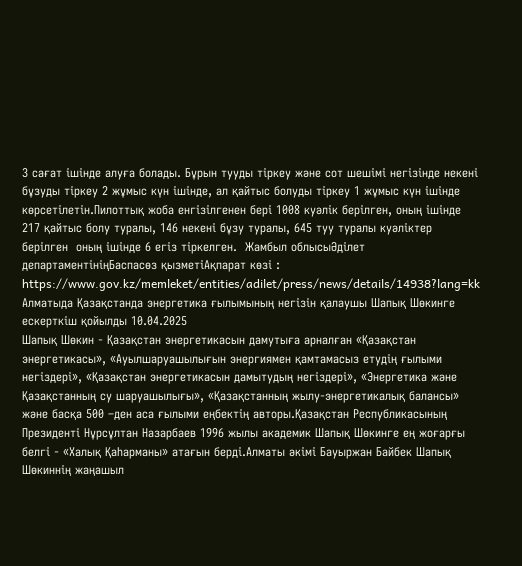3 сағат ішінде алуға болады. Бұрын тууды тіркеу және сот шешімі негізінде некені бұзуды тіркеу 2 жұмыс күн ішінде, ал қайтыс болуды тіркеу 1 жұмыс күн ішінде көрсетілетін.Пилоттық жоба енгізілгенен бері 1008 куәлік берілген, оның ішінде 217 қайтыс болу туралы, 146 некені бұзу туралы, 645 туу туралы куәліктер берілген  оның ішінде 6 егіз тіркелген.  Жамбыл облысыӘділет департаментініңБаспасөз қызметіАқпарат көзі : https://www.gov.kz/memleket/entities/adilet/press/news/details/14938?lang=kk
Алматыда Қазақстанда энергетика ғылымының негізін қалаушы Шапық Шөкинге ескерткіш қойылды 10.04.2025
Шапық Шөкин - Қазақстан энергетикасын дамутыға арналған «Қазақстан энергетикасы», «Ауылшаруашылығын энергиямен қамтамасыз етудің ғылыми негіздері», «Қазақстан энергетикасын дамытудың негіздері», «Энергетика және Қазақстанның су шаруашылығы», «Қазақстанның жылу-энергетикалық балансы» және басқа 500 –ден аса ғылыми еңбектің авторы.Қазақстан Республикасының Президенті Нұрсұлтан Назарбаев 1996 жылы академик Шапық Шөкинге ең жоғарғы белгі - «Халық Қаһарманы» атағын берді.Алматы әкімі Бауыржан Байбек Шапық Шөкиннің жаңашыл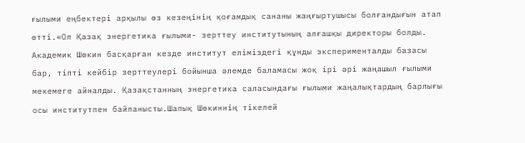ғылыми еңбектері арқылы өз кезеңінің қоғамдық сананы жаңғыртушысы болғандығын атап өтті.«Ол Қазақ энергетика ғылыми- зерттеу институтының алғашқы директоры болды. Академик Шөкин басқарған кезде институт еліміздегі құнды эксперименталды базасы бар, тіпті кейбір зерттеулері бойынша әлемде баламасы жоқ ірі әрі жаңашыл ғылыми мекемеге айналды. Қазақстанның энергетика саласындағы ғылыми жаңалықтардың барлығы осы институтпен байланысты.Шапық Шөкиннің тікелей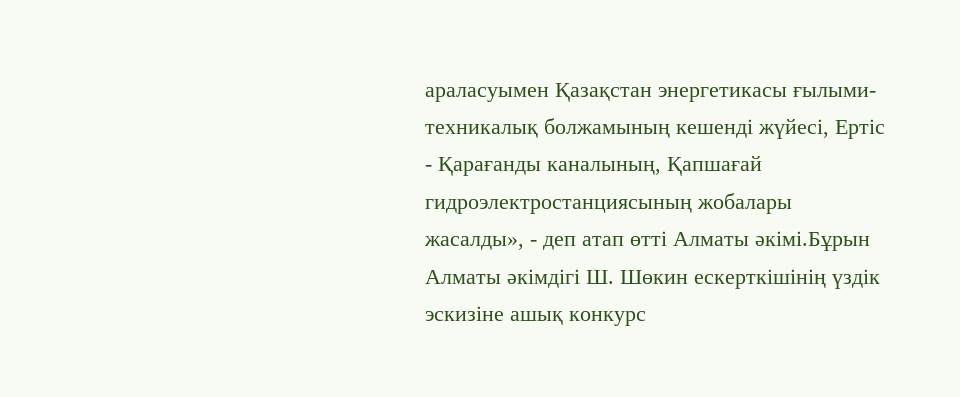араласуымен Қазақстан энергетикасы ғылыми- техникалық болжамының кешенді жүйесі, Ертіс - Қарағанды каналының, Қапшағай гидроэлектростанциясының жобалары жасалды», - деп атап өтті Алматы әкімі.Бұрын Алматы әкімдігі Ш. Шөкин ескерткішінің үздік эскизіне ашық конкурс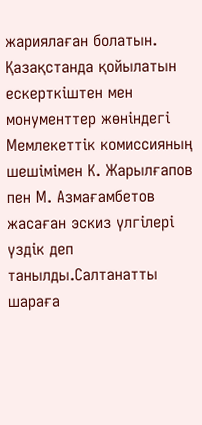жариялаған болатын. Қазақстанда қойылатын ескерткіштен мен монументтер жөніндегі Мемлекеттік комиссияның шешімімен К. Жарылғапов пен М. Азмағамбетов жасаған эскиз үлгілері үздік деп танылды.Салтанатты шараға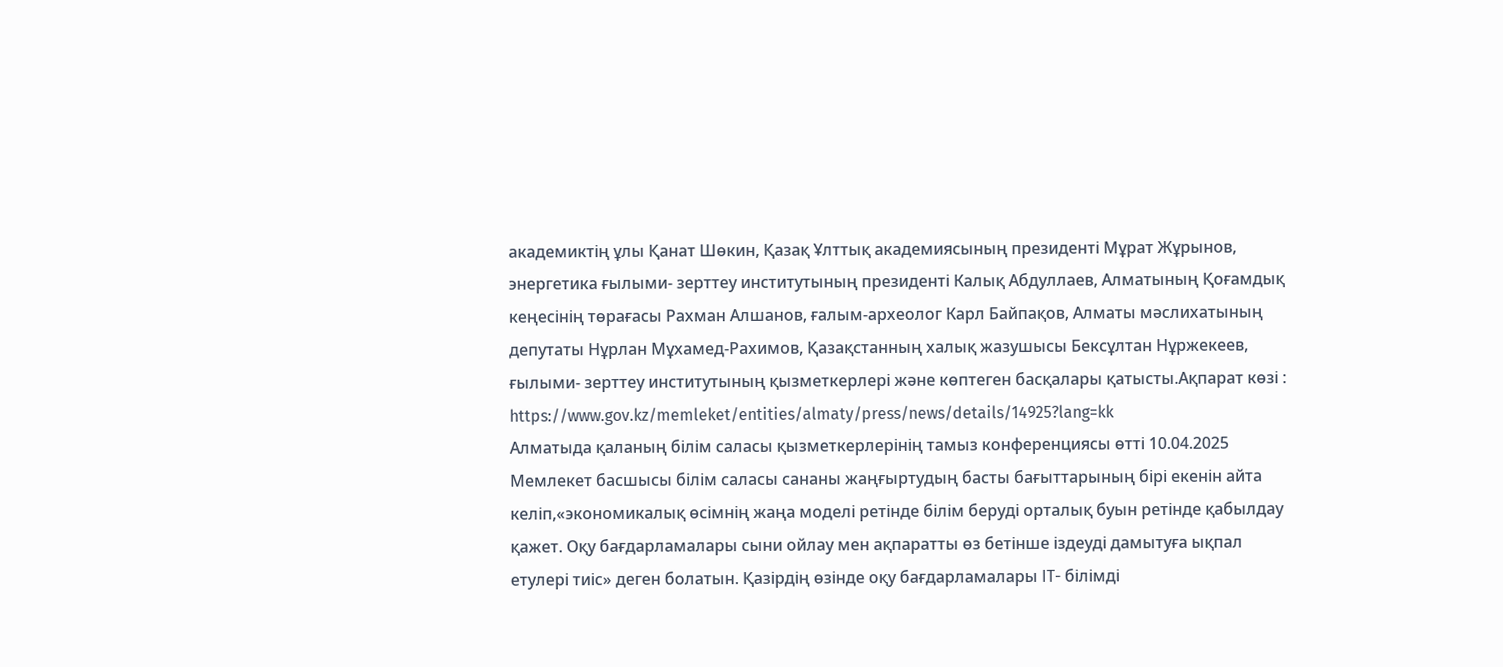академиктің ұлы Қанат Шөкин, Қазақ Ұлттық академиясының президенті Мұрат Жұрынов, энергетика ғылыми- зерттеу институтының президенті Калық Абдуллаев, Алматының Қоғамдық кеңесінің төрағасы Рахман Алшанов, ғалым-археолог Карл Байпақов, Алматы мәслихатының депутаты Нұрлан Мұхамед-Рахимов, Қазақстанның халық жазушысы Бексұлтан Нұржекеев, ғылыми- зерттеу институтының қызметкерлері және көптеген басқалары қатысты.Ақпарат көзі : https://www.gov.kz/memleket/entities/almaty/press/news/details/14925?lang=kk
Алматыда қаланың білім саласы қызметкерлерінің тамыз конференциясы өтті 10.04.2025
Мемлекет басшысы білім саласы сананы жаңғыртудың басты бағыттарының бірі екенін айта келіп,«экономикалық өсімнің жаңа моделі ретінде білім беруді орталық буын ретінде қабылдау қажет. Оқу бағдарламалары сыни ойлау мен ақпаратты өз бетінше іздеуді дамытуға ықпал етулері тиіс» деген болатын. Қазірдің өзінде оқу бағдарламалары IT- білімді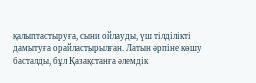қалыптастыруға, сыни ойлауды, үш тілділікті дамытуға орайластырылған. Латын әрпіне көшу басталды, бұл Қазақстанға әлемдік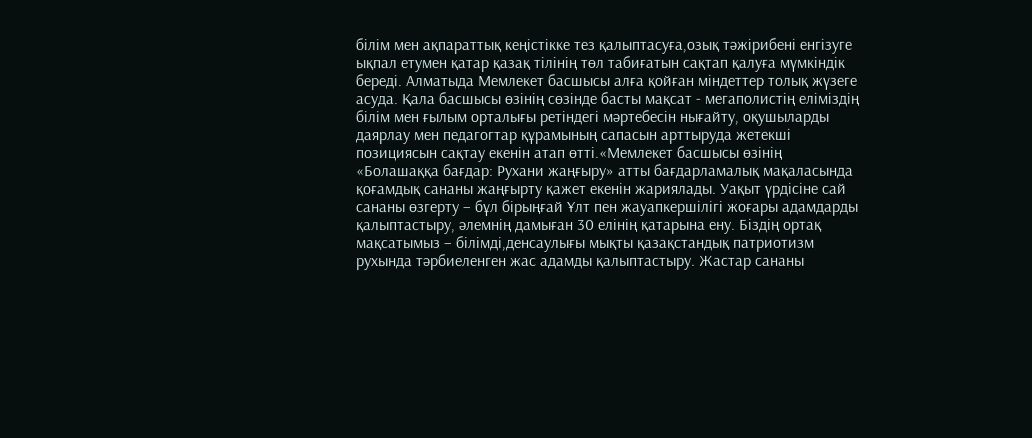білім мен ақпараттық кеңістікке тез қалыптасуға,озық тәжірибені енгізуге ықпал етумен қатар қазақ тілінің төл табиғатын сақтап қалуға мүмкіндік береді. Алматыда Мемлекет басшысы алға қойған міндеттер толық жүзеге асуда. Қала басшысы өзінің сөзінде басты мақсат - мегаполистің еліміздің білім мен ғылым орталығы ретіндегі мәртебесін нығайту, оқушыларды даярлау мен педагогтар құрамының сапасын арттыруда жетекші позициясын сақтау екенін атап өтті.«Мемлекет басшысы өзінің «Болашаққа бағдар: Рухани жаңғыру» атты бағдарламалық мақаласында қоғамдық сананы жаңғырту қажет екенін жариялады. Уақыт үрдісіне сай сананы өзгерту – бұл бірыңғай Ұлт пен жауапкершілігі жоғары адамдарды қалыптастыру, әлемнің дамыған 30 елінің қатарына ену. Біздің ортақ мақсатымыз – білімді,денсаулығы мықты қазақстандық патриотизм рухында тәрбиеленген жас адамды қалыптастыру. Жастар сананы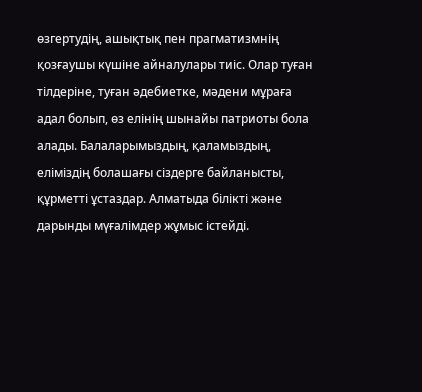өзгертудің, ашықтық пен прагматизмнің қозғаушы күшіне айналулары тиіс. Олар туған тілдеріне, туған әдебиетке, мәдени мұраға адал болып, өз елінің шынайы патриоты бола алады. Балаларымыздың, қаламыздың, еліміздің болашағы сіздерге байланысты, құрметті ұстаздар. Алматыда білікті және дарынды мүғалімдер жұмыс істейді.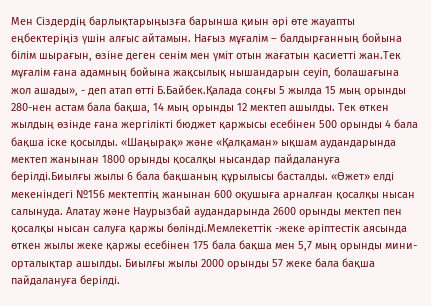Мен Сіздердің барлықтарыңызға барынша қиын әрі өте жауапты еңбектеріңіз үшін алғыс айтамын. Нағыз мұғалім – балдырғанның бойына білім шырағын, өзіне деген сенім мен үміт отын жағатын қасиетті жан.Тек мұғалім ғана адамның бойына жақсылық нышандарын сеуіп, болашағына жол ашады», - деп атап өтті Б.Байбек.Қалада соңғы 5 жылда 15 мың орынды 280-нен астам бала бақша, 14 мың орынды 12 мектеп ашылды. Тек өткен жылдың өзінде ғана жергілікті бюджет қаржысы есебінен 500 орынды 4 бала бақша іске қосылды. «Шаңырақ» және «Қалқаман» ықшам аудандарында мектеп жанынан 1800 орынды қосалқы нысандар пайдалануға берілді.Биылғы жылы 6 бала бақшаның құрылысы басталды. «Өжет» елді мекеніндегі №156 мектептің жанынан 600 оқушыға арналған қосалқы нысан салынуда. Алатау және Наурызбай аудандарында 2600 орынды мектеп пен қосалқы нысан салуға қаржы бөлінді.Мемлекеттік -жеке әріптестік аясында өткен жылы жеке қаржы есебінен 175 бала бақша мен 5,7 мың орынды мини-орталықтар ашылды. Биылғы жылы 2000 орынды 57 жеке бала бақша пайдалануға берілді.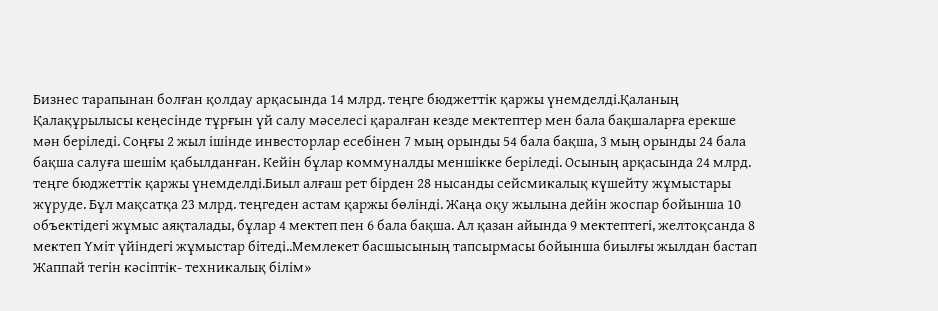Бизнес тарапынан болған қолдау арқасында 14 млрд. теңге бюджеттік қаржы үнемделді.Қаланың Қалақұрылысы кеңесінде тұрғын үй салу мәселесі қаралған кезде мектептер мен бала бақшаларға ерекше мән беріледі. Соңғы 2 жыл ішінде инвесторлар есебінен 7 мың орынды 54 бала бақша, 3 мың орынды 24 бала бақша салуға шешім қабылданған. Кейін бұлар коммуналды меншікке беріледі. Осының арқасында 24 млрд. теңге бюджеттік қаржы үнемделді.Биыл алғаш рет бірден 28 нысанды сейсмикалық күшейту жұмыстары жүруде. Бұл мақсатқа 23 млрд. теңгеден астам қаржы бөлінді. Жаңа оқу жылына дейін жоспар бойынша 10 объектідегі жұмыс аяқталады, бұлар 4 мектеп пен 6 бала бақша. Ал қазан айында 9 мектептегі, желтоқсанда 8 мектеп Үміт үйіндегі жұмыстар бітеді..Мемлекет басшысының тапсырмасы бойынша биылғы жылдан бастап Жаппай тегін кәсіптік- техникалық білім»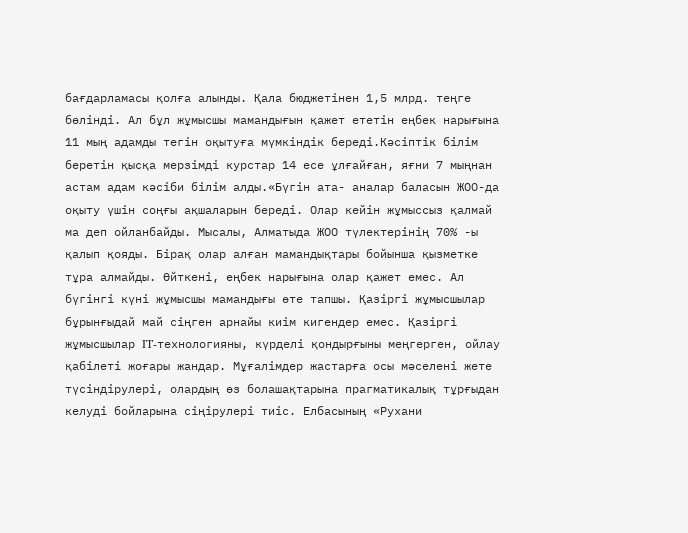бағдарламасы қолға алынды. Қала бюджетінен 1,5 млрд. теңге бөлінді. Ал бұл жұмысшы мамандығын қажет ететін еңбек нарығына 11 мың адамды тегін оқытуға мүмкіндік береді.Кәсіптік білім беретін қысқа мерзімді курстар 14 есе ұлғайған, яғни 7 мыңнан астам адам кәсіби білім алды.«Бүгін ата- аналар баласын ЖОО-да оқыту үшін соңғы ақшаларын береді. Олар кейін жұмыссыз қалмай ма деп ойланбайды. Мысалы, Алматыда ЖОО түлектерінің 70% -ы қалып қояды. Бірақ олар алған мамандықтары бойынша қызметке тұра алмайды. Өйткені, еңбек нарығына олар қажет емес. Ал бүгінгі күні жұмысшы мамандығы өте тапшы. Қазіргі жұмысшылар бұрынғыдай май сіңген арнайы киім кигендер емес. Қазіргі жұмысшылар IT-технологияны, күрделі қондырғыны меңгерген, ойлау қабілеті жоғары жандар. Мұғалімдер жастарға осы мәселені жете түсіндірулері, олардың өз болашақтарына прагматикалық тұрғыдан келуді бойларына сіңірулері тиіс. Елбасының «Рухани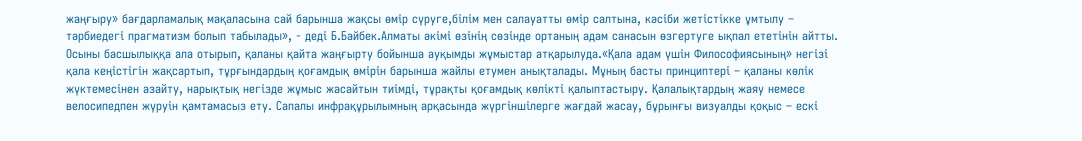жаңғыру» бағдарламалық мақаласына сай барынша жақсы өмір сүруге,білім мен салауатты өмір салтына, кәсіби жетістікке ұмтылу – тәрбиедегі прагматизм болып табылады», - деді Б.Байбек.Алматы әкімі өзінің сөзінде ортаның адам санасын өзгертуге ықпал ететінін айтты. Осыны басшылыққа ала отырып, қаланы қайта жаңғырту бойынша ауқымды жұмыстар атқарылуда.«Қала адам үшін Философиясының» негізі қала кеңістігін жақсартып, тұрғындардың қоғамдық өмірін барынша жайлы етумен анықталады. Мұның басты принциптері – қаланы көлік жүктемесінен азайту, нарықтық негізде жұмыс жасайтын тиімді, тұрақты қоғамдық көлікті қалыптастыру. Қалалықтардың жаяу немесе велосипедпен жүруін қамтамасыз ету. Сапалы инфрақұрылымның арқасында жүргіншілерге жағдай жасау, бұрынғы визуалды қоқыс – ескі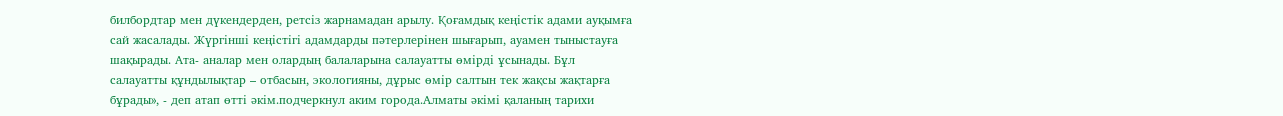билбордтар мен дүкендерден, ретсіз жарнамадан арылу. Қоғамдық кеңістік адами ауқымға сай жасалады. Жүргінші кеңістігі адамдарды пәтерлерінен шығарып, ауамен тыныстауға шақырады. Ата- аналар мен олардың балаларына салауатты өмірді ұсынады. Бұл салауатты құндылықтар – отбасын, экологияны, дұрыс өмір салтын тек жақсы жақтарға бұрады», - деп атап өтті әкім.подчеркнул аким города.Алматы әкімі қаланың тарихи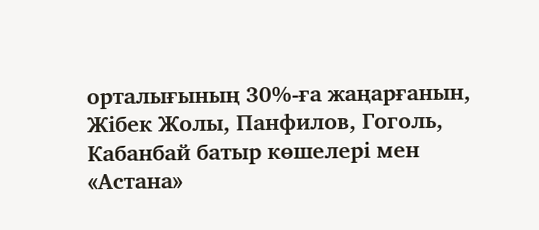орталығының 30%-ға жаңарғанын, Жібек Жолы, Панфилов, Гоголь, Кабанбай батыр көшелері мен «Астана»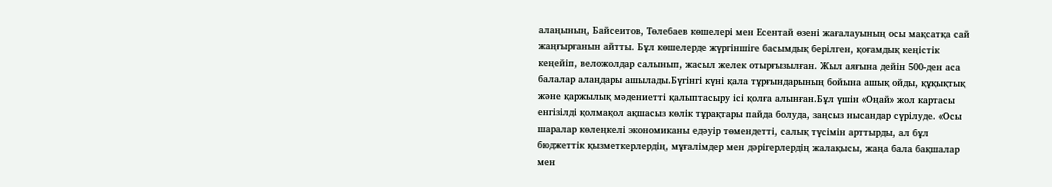алаңының, Байсеитов, Төлебаев көшелері мен Есентай өзені жағалауының осы мақсатқа сай жаңғырғанын айтты. Бұл көшелерде жүргіншіге басымдық берілген, қоғамдық кеңістік кеңейіп, веложолдар салынып, жасыл желек отырғызылған. Жыл аяғына дейін 500-ден аса балалар алаңдары ашылады.Бүгінгі күні қала тұрғындарының бойына ашық ойды, құқықтық және қаржылық мәдениетті қалыптасыру ісі қолға алынған.Бұл үшін «Оңай» жол картасы енгізілді қолмақол ақшасыз көлік тұрақтары пайда болуда, заңсыз нысандар сүрілуде. «Осы шаралар көлеңкелі экономиканы едәуір төмендетті, салық түсімін арттырды, ал бұл бюджеттік қызметкерлердің, мұғалімдер мен дәрігерлердің жалақысы, жаңа бала бақшалар мен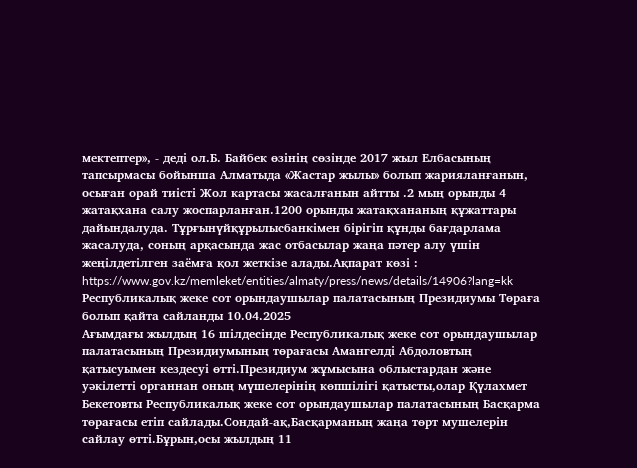мектептер», - деді ол.Б. Байбек өзінің сөзінде 2017 жыл Елбасының тапсырмасы бойынша Алматыда «Жастар жылы» болып жарияланғанын, осыған орай тиісті Жол картасы жасалғанын айтты .2 мың орынды 4 жатақхана салу жоспарланған.1200 орынды жатақхананың құжаттары дайындалуда. Тұрғынүйқұрылысбанкімен бірігіп құнды бағдарлама жасалуда, соның арқасында жас отбасылар жаңа пәтер алу үшін жеңілдетілген заёмға қол жеткізе алады.Ақпарат көзі : https://www.gov.kz/memleket/entities/almaty/press/news/details/14906?lang=kk
Республикалық жеке сот орындаушылар палатасының Президиумы Төраға болып қайта сайланды 10.04.2025
Ағымдағы жылдың 16 шілдесінде Республикалық жеке сот орындаушылар палатасының Президиумының төрағасы Амангелді Абдоловтың қатысуымен кездесуі өтті.Президиум жұмысына облыстардан және уәкілетті органнан оның мүшелерінің көпшілігі қатысты,олар Қүлахмет Бекетовты Республикалық жеке сот орындаушылар палатасының Басқарма төрағасы етіп сайлады.Сондай-ақ,Басқарманың жаңа төрт мушелерін сайлау өтті.Бұрын,осы жылдың 11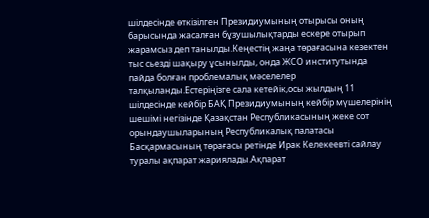шілдесінде өткізілген Президиумының отырысы оның барысында жасалған бұзушылықтарды ескере отырып жарамсыз деп танылды.Кеңестің жаңа төрағасына кезектен тыс сьезді шақыру ұсынылды, онда ЖСО институтында пайда болған проблемалық мәселелер талқыланды.Естеріңізге сала кетейік,осы жылдың 11 шілдесінде кейбір БАҚ Президиумының кейбір мүшелерінің шешімі негізінде Қазақстан Республикасының жеке сот орындаушыларының Республикалық палатасы Басқармасының төрағасы ретінде Ирак Келекеевті сайлау туралы ақпарат жариялады.Ақпарат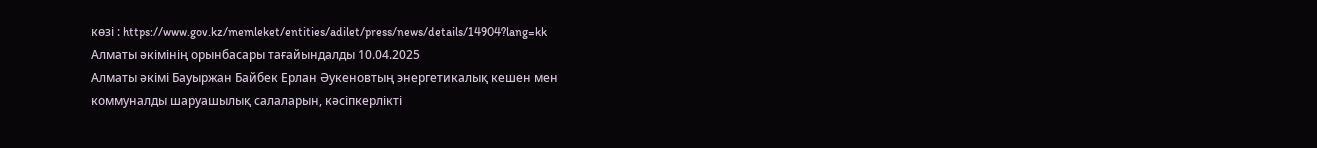көзі : https://www.gov.kz/memleket/entities/adilet/press/news/details/14904?lang=kk
Алматы әкімінің орынбасары тағайындалды 10.04.2025
Алматы әкімі Бауыржан Байбек Ерлан Әукеновтың энергетикалық кешен мен коммуналды шаруашылық салаларын, кәсіпкерлікті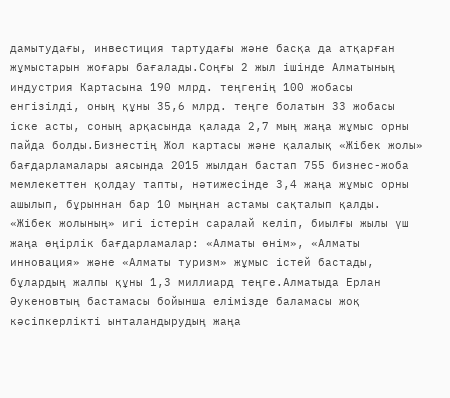дамытудағы, инвестиция тартудағы және басқа да атқарған жұмыстарын жоғары бағалады.Соңғы 2 жыл ішінде Алматының индустрия Картасына 190 млрд. теңгенің 100 жобасы енгізілді, оның құны 35,6 млрд. теңге болатын 33 жобасы іске асты, соның арқасында қалада 2,7 мың жаңа жұмыс орны пайда болды.Бизнестің Жол картасы және қалалық «Жібек жолы» бағдарламалары аясында 2015 жылдан бастап 755 бизнес-жоба мемлекеттен қолдау тапты, нәтижесінде 3,4 жаңа жұмыс орны ашылып, бұрыннан бар 10 мыңнан астамы сақталып қалды. «Жібек жолының» игі істерін саралай келіп, биылғы жылы үш жаңа өңірлік бағдарламалар: «Алматы өнім», «Алматы инновация» және «Алматы туризм» жұмыс істей бастады, бұлардың жалпы құны 1,3 миллиард теңге.Алматыда Ерлан Әукеновтың бастамасы бойынша елімізде баламасы жоқ кәсіпкерлікті ынталандырудың жаңа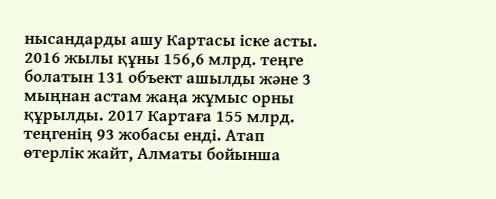нысандарды ашу Картасы іске асты. 2016 жылы құны 156,6 млрд. теңге болатын 131 объект ашылды және 3 мыңнан астам жаңа жұмыс орны құрылды. 2017 Картаға 155 млрд. теңгенің 93 жобасы енді. Атап өтерлік жайт, Алматы бойынша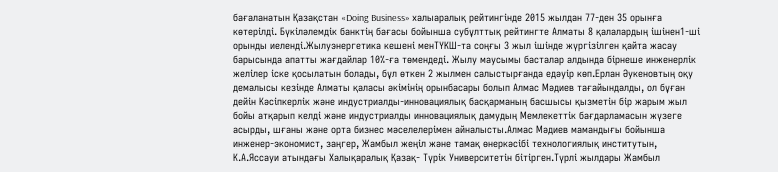бағаланатын Қазақстан «Doing Business» халыаралық рейтингінде 2015 жылдан 77-ден 35 орынға көтерілді. Бүкіләлемдік банктің бағасы бойынша субұлттық рейтингте Алматы 8 қалалардың ішінен1-ші орынды иеленді.Жылуэнергетика кешені менТҮКШ-та соңғы 3 жыл ішінде жүргізілген қайта жасау барысында апатты жағдайлар 10%-ға төмендеді. Жылу маусымы басталар алдында бірнеше инженерлік желілер іске қосылатын болады, бұл өткен 2 жылмен салыстырғанда едәуір көп.Ерлан Әукеновтың оқу демалысы кезінде Алматы қаласы әкімінің орынбасары болып Алмас Мәдиев тағайындалды, ол бұған дейін Кәсіпкерлік және индустриалды-инновациялық басқарманың басшысы қызметін бір жарым жыл бойы атқарып келді және индустриалды инновациялық дамудың Мемлекеттік бағдарламасын жүзеге асырды, шғаны және орта бизнес мәселелерімен айналысты.Алмас Мәдиев мамандығы бойынша инженер-экономист, заңгер, Жамбыл жеңіл және тамақ өнеркәсібі технологиялық институтын, К.А.Яссауи атындағы Халықаралық Қазақ- Түрік Университетін бітірген.Түрлі жылдары Жамбыл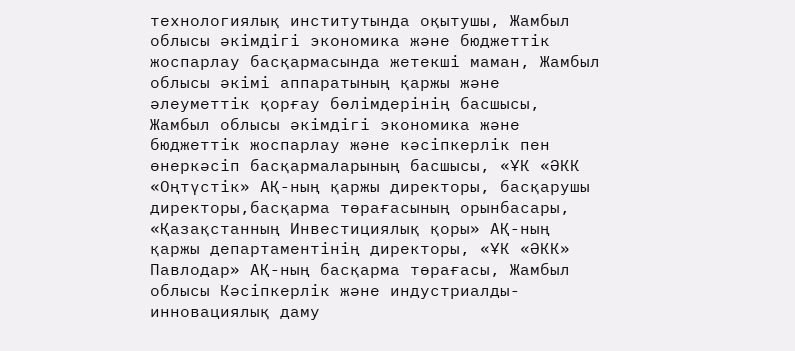технологиялық институтында оқытушы, Жамбыл облысы әкімдігі экономика және бюджеттік жоспарлау басқармасында жетекші маман, Жамбыл облысы әкімі аппаратының қаржы және әлеуметтік қорғау бөлімдерінің басшысы, Жамбыл облысы әкімдігі экономика және бюджеттік жоспарлау және кәсіпкерлік пен өнеркәсіп басқармаларының басшысы, «ҰК «ӘКК «Оңтүстік» АҚ-ның қаржы директоры, басқарушы директоры,басқарма төрағасының орынбасары, «Қазақстанның Инвестициялық қоры» АҚ-ның қаржы департаментінің директоры, «ҰК «ӘКК» Павлодар» АҚ-ның басқарма төрағасы, Жамбыл облысы Кәсіпкерлік және индустриалды-инновациялық даму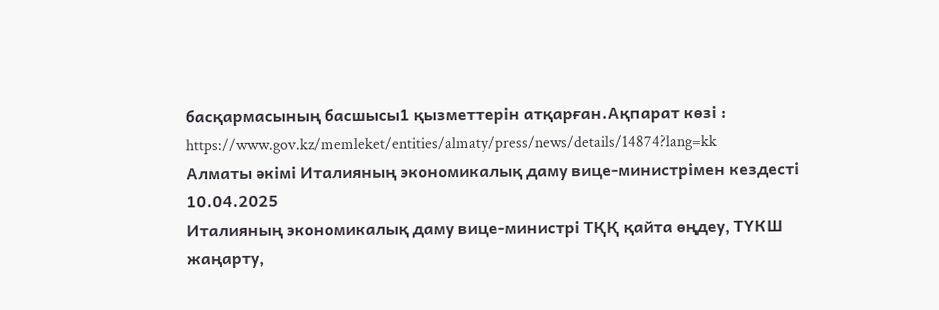басқармасының басшысы1 қызметтерін атқарған.Ақпарат көзі : https://www.gov.kz/memleket/entities/almaty/press/news/details/14874?lang=kk
Алматы әкімі Италияның экономикалық даму вице-министрімен кездесті 10.04.2025
Италияның экономикалық даму вице-министрі ТҚҚ қайта өңдеу, ТҮКШ жаңарту,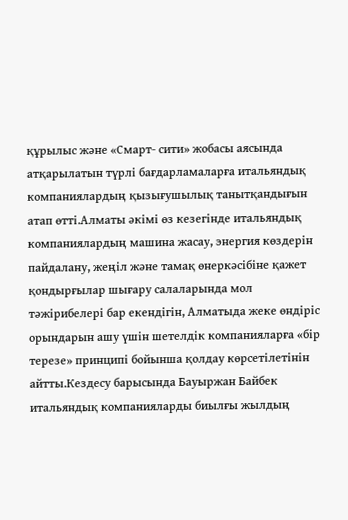құрылыс және «Смарт- сити» жобасы аясында атқарылатын түрлі бағдарламаларға итальяндық компаниялардың қызығушылық танытқандығын атап өтті.Алматы әкімі өз кезегінде итальяндық компаниялардың машина жасау, энергия көздерін пайдалану, жеңіл және тамақ өнеркәсібіне қажет қондырғылар шығару салаларында мол тәжірибелері бар екендігін, Алматыда жеке өндіріс орындарын ашу үшін шетелдік компанияларға «бір терезе» принципі бойынша қолдау көрсетілетінін айтты.Кездесу барысында Бауыржан Байбек итальяндық компанияларды биылғы жылдың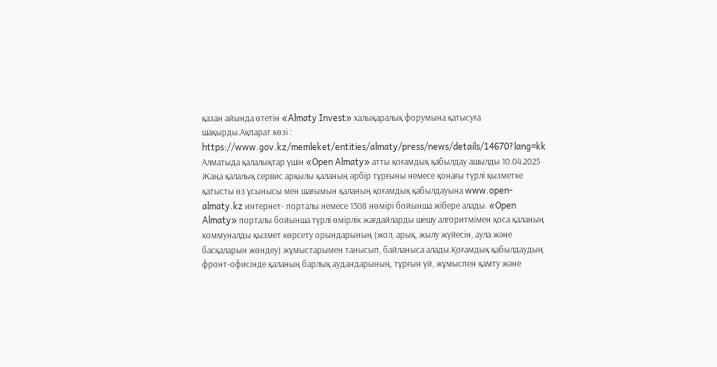қазан айында өтетін «Almaty Invest» халықаралық форумына қатысуға шақырды.Ақпарат көзі : https://www.gov.kz/memleket/entities/almaty/press/news/details/14670?lang=kk
Алматыда қалалықтар үшін «Open Almaty» атты қоғамдық қабылдау ашылды 10.04.2025
Жаңа қалалық сервис арқылы қаланың әрбір тұрғыны немесе қонағы түрлі қызметке қатысты өз ұсынысы мен шағымын қаланың қоғамдық қабылдауына www.open-almaty.kz интернет- порталы немесе 1308 нөмірі бойынша жібере алады. «Open Almaty» порталы бойынша түрлі өмірлік жағдайларды шешу алгоритмімен қоса қаланың коммуналды қызмет көрсету орындарының (жол, арық, жылу жүйесін, аула және басқаларын жөндеу) жұмыстарымен танысып, байланыса алады.Қоғамдық қабылдаудың фронт-офисінде қаланың барлық аудандарының, тұрғын үй, жұмыспен қамту және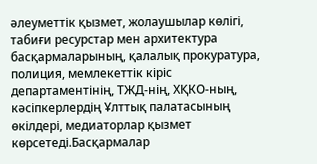әлеуметтік қызмет, жолаушылар көлігі, табиғи ресурстар мен архитектура басқармаларының, қалалық прокуратура, полиция, мемлекеттік кіріс департаментінің, ТЖД-нің, ХҚКО-ның, кәсіпкерлердің Ұлттық палатасының өкілдері, медиаторлар қызмет көрсетеді.Басқармалар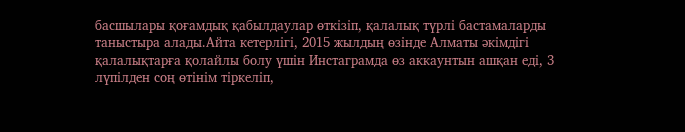басшылары қоғамдық қабылдаулар өткізіп, қалалық түрлі бастамаларды таныстыра алады.Айта кетерлігі, 2015 жылдың өзінде Алматы әкімдігі қалалықтарға қолайлы болу үшін Инстаграмда өз аккаунтын ашқан еді, 3 лүпілден соң өтінім тіркеліп,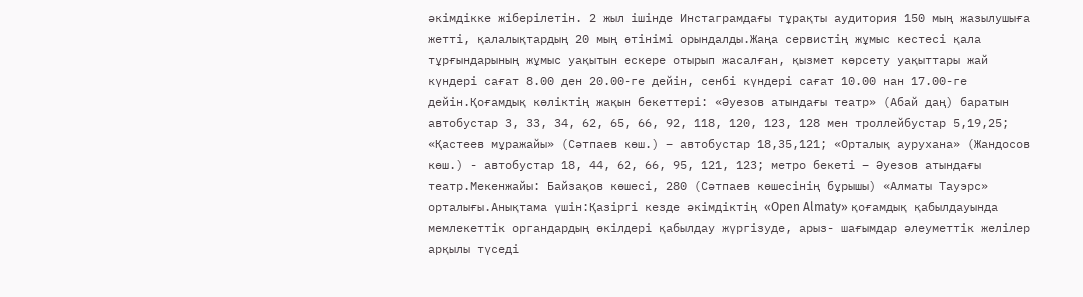әкімдікке жіберілетін. 2 жыл ішінде Инстаграмдағы тұрақты аудитория 150 мың жазылушыға жетті, қалалықтардың 20 мың өтінімі орындалды.Жаңа сервистің жұмыс кестесі қала тұрғындарының жұмыс уақытын ескере отырып жасалған, қызмет көрсету уақыттары жай күндері сағат 8.00 ден 20.00-ге дейін, сенбі күндері сағат 10.00 нан 17.00-ге дейін.Қоғамдық көліктің жақын бекеттері: «Әуезов атындағы театр» (Абай даң) баратын автобустар 3, 33, 34, 62, 65, 66, 92, 118, 120, 123, 128 мен троллейбустар 5,19,25; «Қастеев мұражайы» (Сәтпаев көш.) – автобустар 18,35,121; «Орталық аурухана» (Жандосов көш.) - автобустар 18, 44, 62, 66, 95, 121, 123; метро бекеті – Әуезов атындағы театр.Мекенжайы: Байзақов көшесі, 280 (Сәтпаев көшесінің бұрышы) «Алматы Тауэрс» орталығы.Анықтама үшін:Қазіргі кезде әкімдіктің «Open Almaty» қоғамдық қабылдауында мемлекеттік органдардың өкілдері қабылдау жүргізуде, арыз- шағымдар әлеуметтік желілер арқылы түседі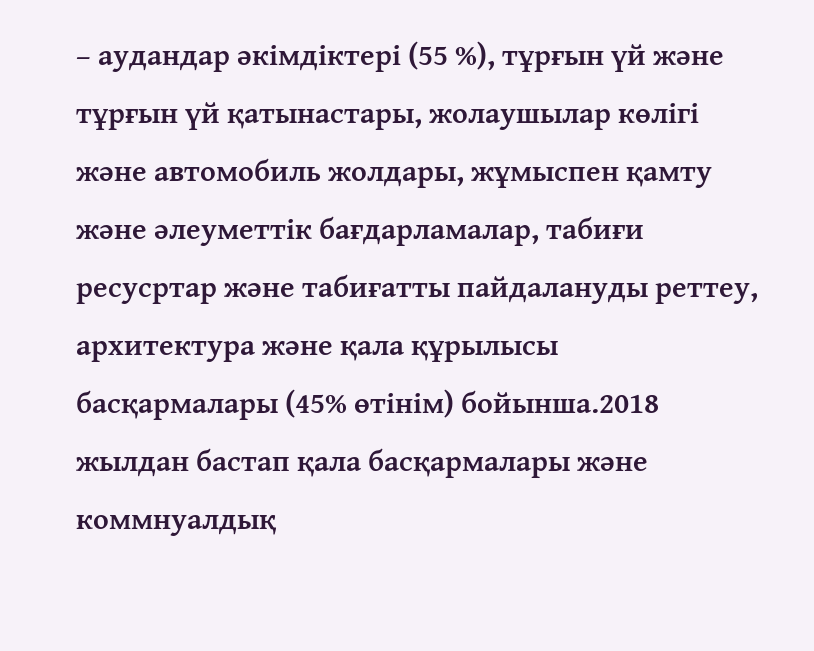– аудандар әкімдіктері (55 %), тұрғын үй және тұрғын үй қатынастары, жолаушылар көлігі және автомобиль жолдары, жұмыспен қамту және әлеуметтік бағдарламалар, табиғи ресусртар және табиғатты пайдалануды реттеу, архитектура және қала құрылысы басқармалары (45% өтінім) бойынша.2018 жылдан бастап қала басқармалары және коммнуалдық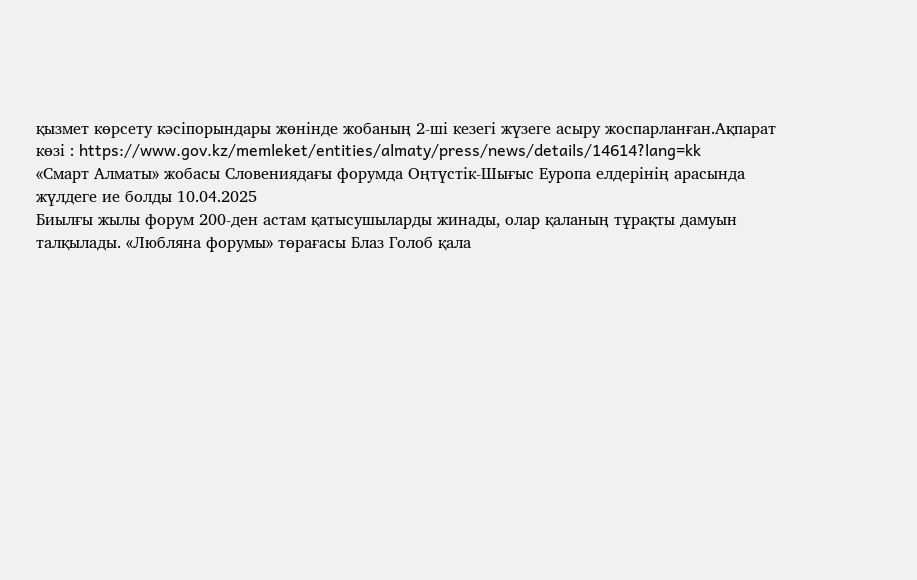қызмет көрсету кәсіпорындары жөнінде жобаның 2-ші кезегі жүзеге асыру жоспарланған.Ақпарат көзі : https://www.gov.kz/memleket/entities/almaty/press/news/details/14614?lang=kk
«Смарт Алматы» жобасы Словениядағы форумда Оңтүстік-Шығыс Еуропа елдерінің арасында жүлдеге ие болды 10.04.2025
Биылғы жылы форум 200-ден астам қатысушыларды жинады, олар қаланың тұрақты дамуын талқылады. «Любляна форумы» төрағасы Блаз Голоб қала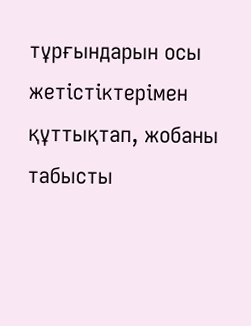тұрғындарын осы жетістіктерімен құттықтап, жобаны табысты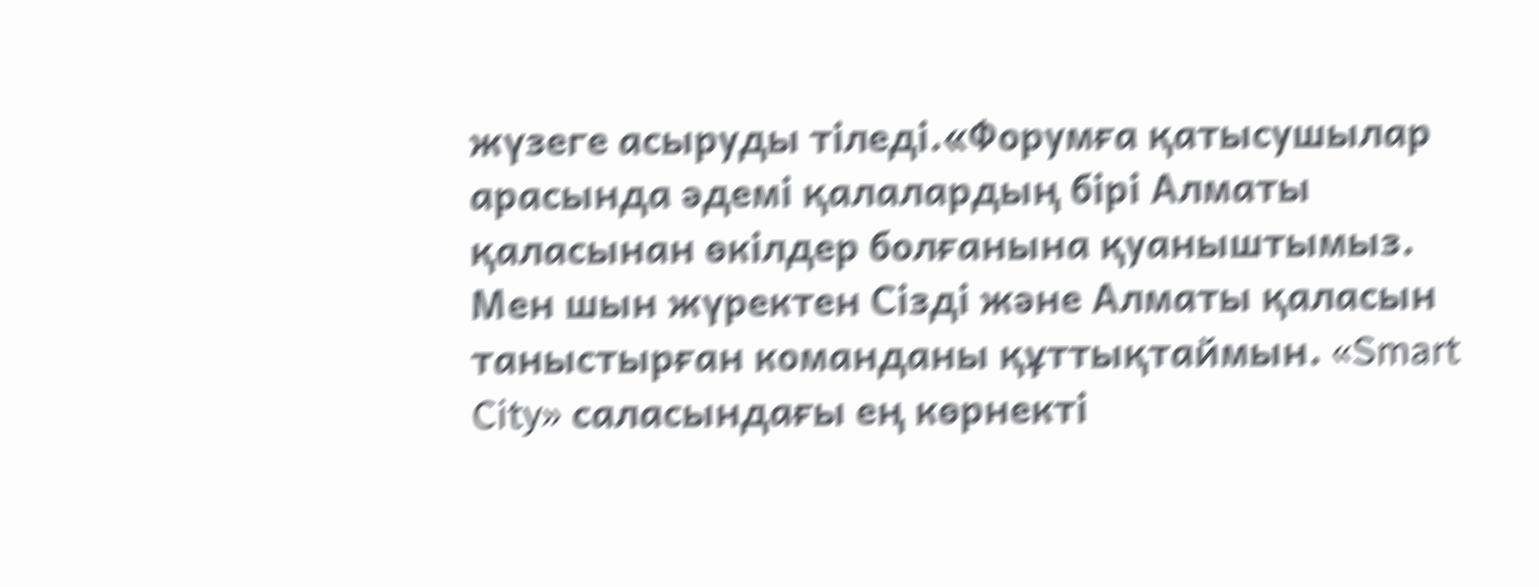жүзеге асыруды тіледі.«Форумға қатысушылар арасында әдемі қалалардың бірі Алматы қаласынан өкілдер болғанына қуаныштымыз. Мен шын жүректен Сізді және Алматы қаласын таныстырған команданы құттықтаймын. «Smart City» саласындағы ең көрнекті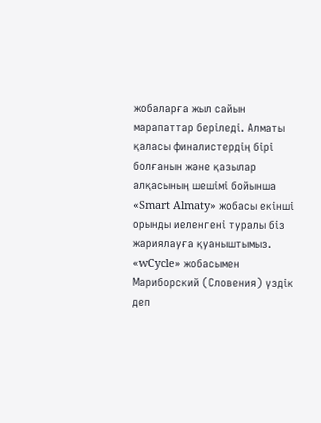жобаларға жыл сайын марапаттар беріледі. Алматы қаласы финалистердің бірі болғанын және қазылар алқасының шешімі бойынша «Smart Almaty» жобасы екінші орынды иеленгені туралы біз жариялауға қуаныштымыз. «wCycle» жобасымен Мариборский (Словения) үздік деп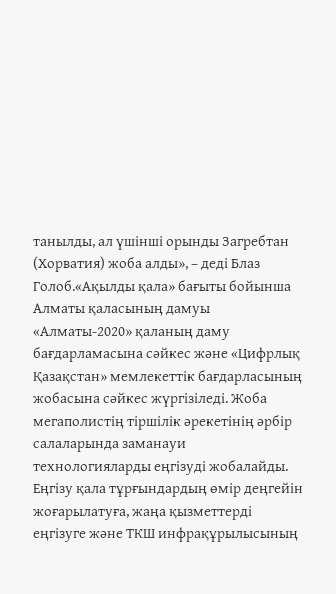танылды, ал үшінші орынды Загребтан (Хорватия) жоба алды», – деді Блаз Голоб.«Ақылды қала» бағыты бойынша Алматы қаласының дамуы «Алматы-2020» қаланың даму бағдарламасына сәйкес және «Цифрлық Қазақстан» мемлекеттік бағдарласының жобасына сәйкес жүргізіледі. Жоба мегаполистің тіршілік әрекетінің әрбір салаларында заманауи теxнологияларды еңгізуді жобалайды. Еңгізу қала тұрғындардың өмір деңгейін жоғарылатуға, жаңа қызметтерді еңгізуге және ТКШ инфрақұрылысының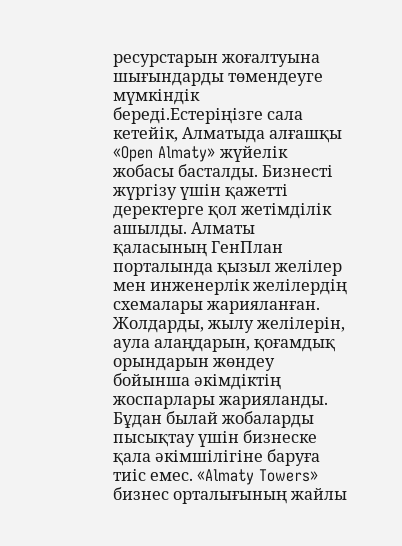ресурстарын жоғалтуына шығындарды төмендеуге мүмкіндік береді.Естеріңізге сала кетейік, Алматыда алғашқы «Open Almaty» жүйелік жобасы басталды. Бизнесті жүргізу үшін қажетті деректерге қол жетімділік ашылды. Алматы қаласының ГенПлан порталында қызыл желілер мен инженерлік желілердің схемалары жарияланған. Жолдарды, жылу желілерін, аула алаңдарын, қоғамдық орындарын жөндеу бойынша әкімдіктің жоспарлары жарияланды. Бұдан былай жобаларды пысықтау үшін бизнеске қала әкімшілігіне баруға тиіс емес. «Almaty Towers» бизнес орталығының жайлы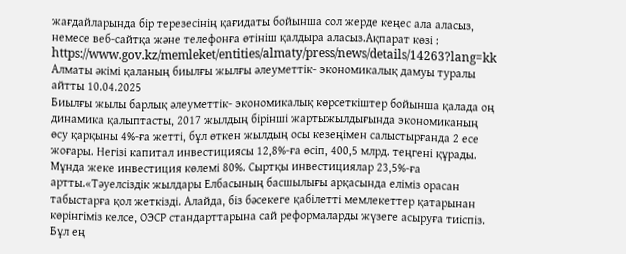жағдайларында бір терезесінің қағидаты бойынша сол жерде кеңес ала аласыз, немесе веб-сайтқа және телефонға өтініш қалдыра аласыз.Ақпарат көзі : https://www.gov.kz/memleket/entities/almaty/press/news/details/14263?lang=kk
Алматы әкімі қаланың биылғы жылғы әлеуметтік- экономикалық дамуы туралы айтты 10.04.2025
Биылғы жылы барлық әлеуметтік- экономикалық көрсеткіштер бойынша қалада оң динамика қалыптасты, 2017 жылдың бірінші жартыжылдығында экономиканың өсу қарқыны 4%-ға жетті, бұл өткен жылдың осы кезеңімен салыстырғанда 2 есе жоғары. Негізі капитал инвестициясы 12,8%-ға өсіп, 400,5 млрд. теңгені құрады. Мұнда жеке инвестиция көлемі 80%. Сыртқы инвестициялар 23,5%-ға артты.«Тәуелсіздік жылдары Елбасының басшылығы арқасында еліміз орасан табыстарға қол жеткізді. Алайда, біз бәсекеге қабілетті мемлекеттер қатарынан көрінгіміз келсе, ОЭСР стандарттарына сай реформаларды жүзеге асыруға тиіспіз. Бұл ең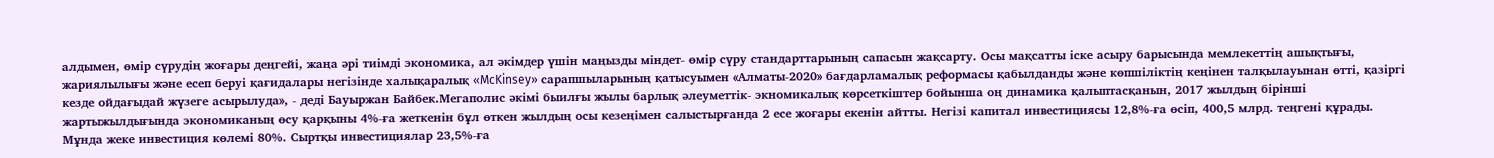алдымен, өмір сүрудің жоғары деңгейі, жаңа әрі тиімді экономика, ал әкімдер үшін маңызды міндет- өмір сүру стандарттарының сапасын жақсарту. Осы мақсатты іске асыру барысында мемлекеттің ашықтығы, жариялылығы және есеп беруі қағидалары негізінде халықаралық «McKinsey» сарапшыларының қатысуымен «Алматы-2020» бағдарламалық реформасы қабылданды және көпшіліктің кеңінен талқылауынан өтті, қазіргі кезде ойдағыдай жүзеге асырылуда», - деді Бауыржан Байбек.Мегаполис әкімі быилғы жылы барлық әлеуметтік- экномикалық көрсеткіштер бойынша оң динамика қалыптасқанын, 2017 жылдың бірінші жартыжылдығында экономиканың өсу қарқыны 4%-ға жеткенін бұл өткен жылдың осы кезеңімен салыстырғанда 2 есе жоғары екенін айтты. Негізі капитал инвестициясы 12,8%-ға өсіп, 400,5 млрд. теңгені құрады. Мұнда жеке инвестиция көлемі 80%. Сыртқы инвестициялар 23,5%-ға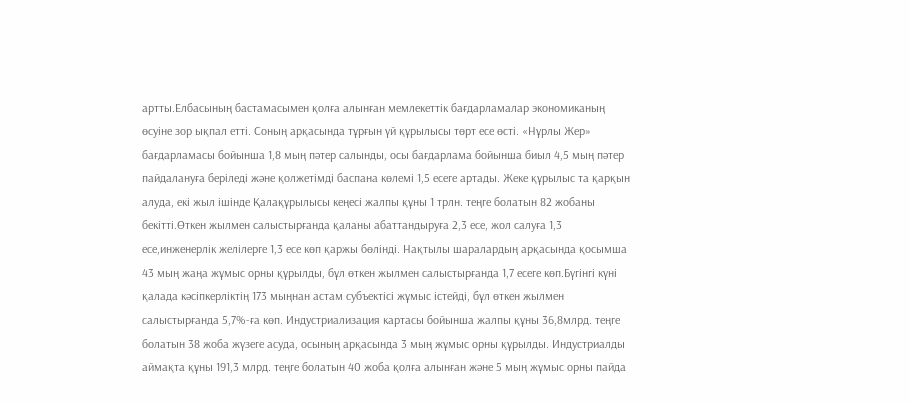артты.Елбасының бастамасымен қолға алынған мемлекеттік бағдарламалар экономиканың өсуіне зор ықпал етті. Соның арқасында тұрғын үй құрылысы төрт есе өсті. «Нұрлы Жер» бағдарламасы бойынша 1,8 мың пәтер салынды, осы бағдарлама бойынша биыл 4,5 мың пәтер пайдалануға беріледі және қолжетімді баспана көлемі 1,5 есеге артады. Жеке құрылыс та қарқын алуда, екі жыл ішінде Қалақұрылысы кеңесі жалпы құны 1 трлн. теңге болатын 82 жобаны бекітті.Өткен жылмен салыстырғанда қаланы абаттандыруға 2,3 есе, жол салуға 1,3 есе,инженерлік желілерге 1,3 есе көп қаржы бөлінді. Нақтылы шаралардың арқасында қосымша 43 мың жаңа жұмыс орны құрылды, бұл өткен жылмен салыстырғанда 1,7 есеге көп.Бүгінгі күні қалада кәсіпкерліктің 173 мыңнан астам субъектісі жұмыс істейді, бұл өткен жылмен салыстырғанда 5,7%-ға көп. Индустриализация картасы бойынша жалпы құны 36,8млрд. теңге болатын 38 жоба жүзеге асуда, осының арқасында 3 мың жұмыс орны құрылды. Индустриалды аймақта құны 191,3 млрд. теңге болатын 40 жоба қолға алынған және 5 мың жұмыс орны пайда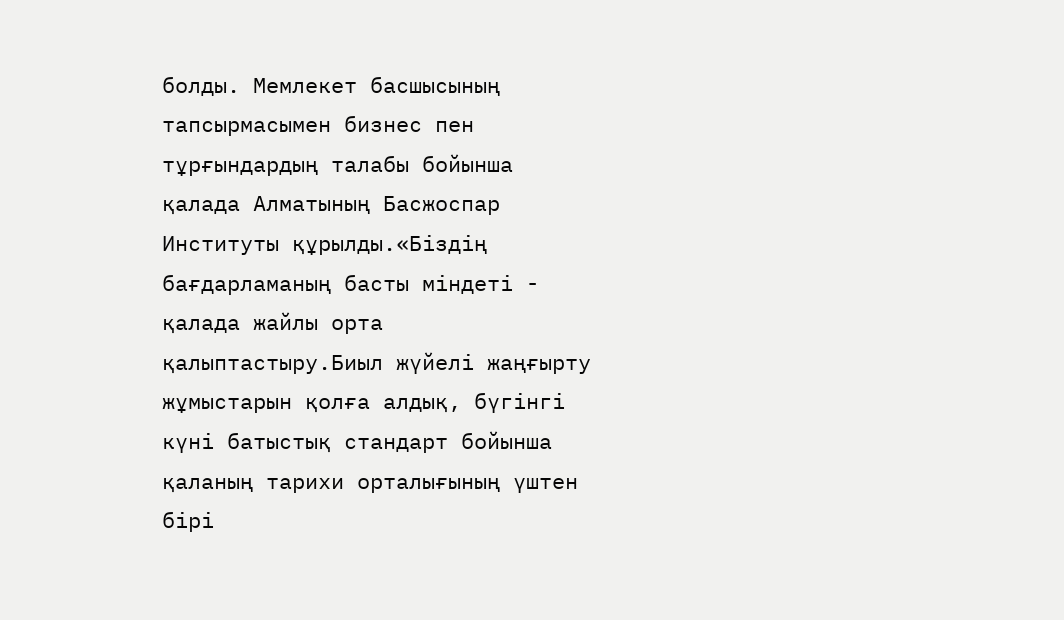болды. Мемлекет басшысының тапсырмасымен бизнес пен тұрғындардың талабы бойынша қалада Алматының Басжоспар Институты құрылды.«Біздің бағдарламаның басты міндеті - қалада жайлы орта қалыптастыру.Биыл жүйелі жаңғырту жұмыстарын қолға алдық, бүгінгі күні батыстық стандарт бойынша қаланың тарихи орталығының үштен бірі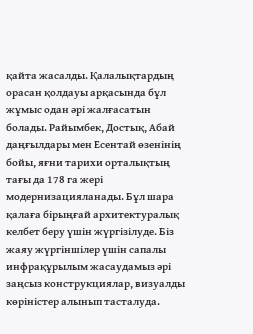қайта жасалды. Қалалықтардың орасан қолдауы арқасында бұл жұмыс одан әрі жалғасатын болады. Райымбек, Достық, Абай даңғылдары мен Есентай өзенінің бойы, яғни тарихи орталықтың тағы да 178 га жері модернизацияланады. Бұл шара қалаға бірыңғай архитектуралық келбет беру үшін жүргізілуде. Біз жаяу жүргіншілер үшін сапалы инфрақұрылым жасаудамыз әрі заңсыз конструкциялар, визуалды көріністер алынып тасталуда.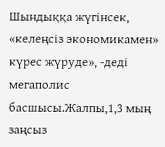Шындыққа жүгінсек, «келеңсіз экономикамен» күрес жүруде», -деді мегаполис басшысы.Жалпы,1,3 мың заңсыз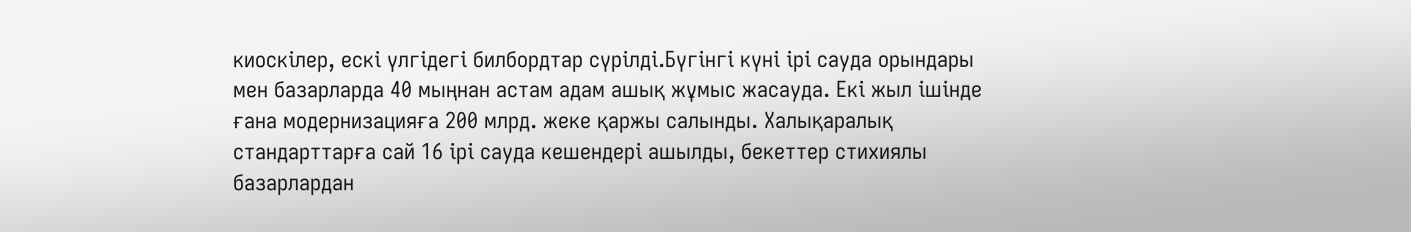киоскілер, ескі үлгідегі билбордтар сүрілді.Бүгінгі күні ірі сауда орындары мен базарларда 40 мыңнан астам адам ашық жұмыс жасауда. Екі жыл ішінде ғана модернизацияға 200 млрд. жеке қаржы салынды. Халықаралық стандарттарға сай 16 ірі сауда кешендері ашылды, бекеттер стихиялы базарлардан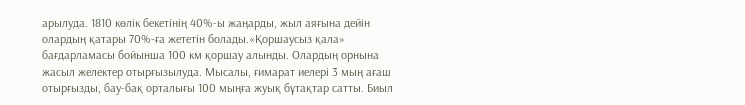арылуда. 1810 көлік бекетінің 40%-ы жаңарды, жыл аяғына дейін олардың қатары 70%-ға жететін болады.«Қоршаусыз қала» бағдарламасы бойынша 100 км қоршау алынды. Олардың орнына жасыл желектер отырғызылуда. Мысалы, ғимарат иелері 3 мың ағаш отырғызды, бау-бақ орталығы 100 мыңға жуық бұтақтар сатты. Биыл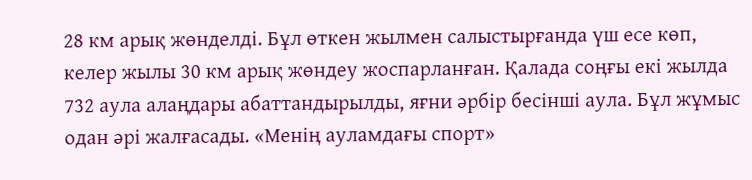28 км арық жөнделді. Бұл өткен жылмен салыстырғанда үш есе көп, келер жылы 30 км арық жөндеу жоспарланған. Қалада соңғы екі жылда 732 аула алаңдары абаттандырылды, яғни әрбір бесінші аула. Бұл жұмыс одан әрі жалғасады. «Менің ауламдағы спорт»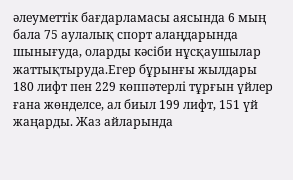әлеуметтік бағдарламасы аясында 6 мың бала 75 аулалық спорт алаңдарында шынығуда, оларды кәсіби нұсқаушылар жаттықтыруда.Егер бұрынғы жылдары 180 лифт пен 229 көппәтерлі тұрғын үйлер ғана жөнделсе, ал биыл 199 лифт, 151 үй жаңарды. Жаз айларында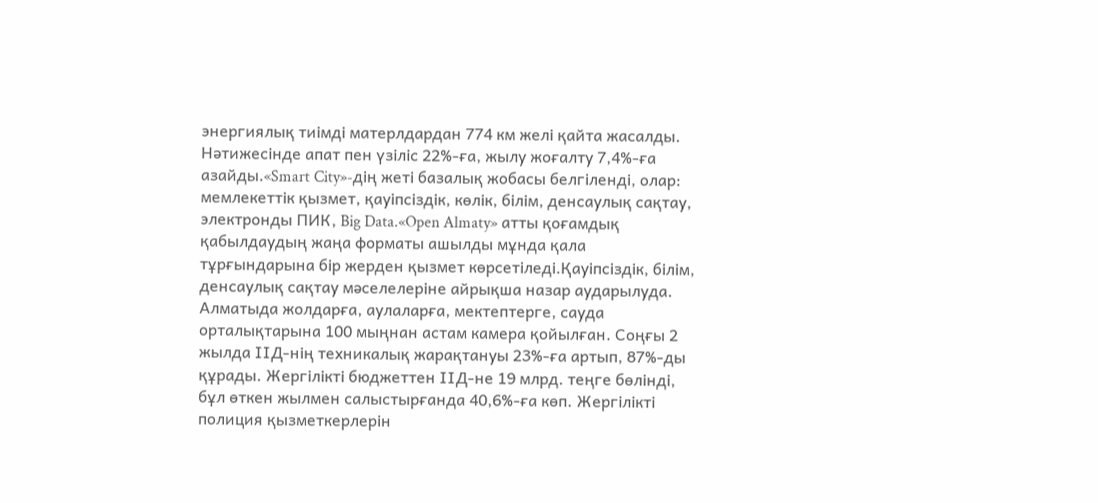энергиялық тиімді матерлдардан 774 км желі қайта жасалды. Нәтижесінде апат пен үзіліс 22%-ға, жылу жоғалту 7,4%-ға азайды.«Smart City»-дің жеті базалық жобасы белгіленді, олар: мемлекеттік қызмет, қауіпсіздік, көлік, білім, денсаулық сақтау, электронды ПИК, Big Data.«Open Almaty» атты қоғамдық қабылдаудың жаңа форматы ашылды мұнда қала тұрғындарына бір жерден қызмет көрсетіледі.Қауіпсіздік, білім, денсаулық сақтау мәселелеріне айрықша назар аударылуда. Алматыда жолдарға, аулаларға, мектептерге, сауда орталықтарына 100 мыңнан астам камера қойылған. Соңғы 2 жылда ІІД-нің техникалық жарақтануы 23%-ға артып, 87%-ды құрады. Жергілікті бюджеттен ІІД-не 19 млрд. теңге бөлінді, бұл өткен жылмен салыстырғанда 40,6%-ға көп. Жергілікті полиция қызметкерлерін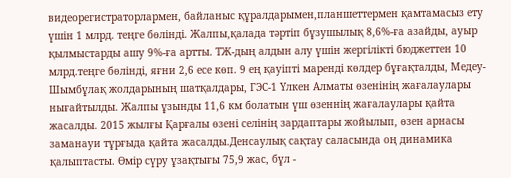видеорегистраторлармен, байланыс құралдарымен,планшеттермен қамтамасыз ету үшін 1 млрд. теңге бөлінді. Жалпы,қалада тәртіп бұзушылық 8,6%-ға азайды, ауыр қылмыстарды ашу 9%-ға артты. ТЖ-дың алдын алу үшін жергілікті бюджеттен 10 млрд.теңге бөлінді, яғни 2,6 есе көп. 9 ең қауіпті маренді көлдер бұғақталды, Медеу-Шымбұлақ жолдарының шатқалдары, ГЭС-1 Үлкен Алматы өзенінің жағалаулары нығайтылды. Жалпы ұзынды 11,6 км болатын үш өзеннің жағалаулары қайта жасалды. 2015 жылғы Қарғалы өзені селінің зардаптары жойылып, өзен арнасы заманауи тұрғыда қайта жасалды.Денсаулық сақтау саласында оң динамика қалыптасты. Өмір сүру ұзақтығы 75,9 жас, бұл -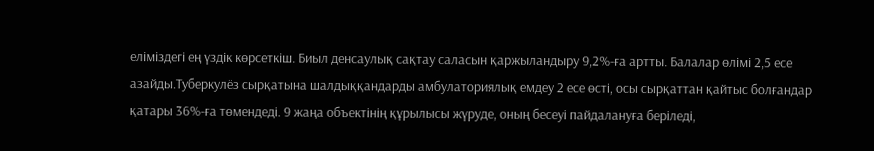еліміздегі ең үздік көрсеткіш. Биыл денсаулық сақтау саласын қаржыландыру 9,2%-ға артты. Балалар өлімі 2,5 есе азайды.Туберкулёз сырқатына шалдыққандарды амбулаториялық емдеу 2 есе өсті, осы сырқаттан қайтыс болғандар қатары 36%-ға төмендеді. 9 жаңа объектінің құрылысы жүруде, оның бесеуі пайдалануға беріледі,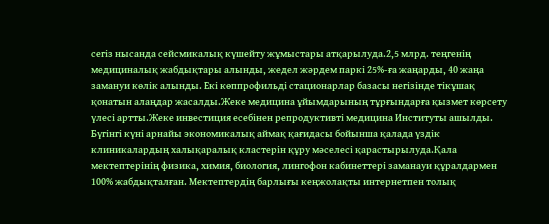сегіз нысанда сейсмикалық күшейту жұмыстары атқарылуда.2,5 млрд. теңгенің медициналық жабдықтары алынды, жедел жәрдем паркі 25%-ға жаңарды, 40 жаңа замануи көлік алынды. Екі көппрофильді стационарлар базасы негізінде тікұшақ қонатын алаңдар жасалды.Жеке медицина ұйымдарының тұрғындарға қызмет көрсету үлесі артты.Жеке инвестиция есебінен репродуктивті медицина Институты ашылды. Бүгінгі күні арнайы экономикалық аймақ қағидасы бойынша қалада үздік клиникалардың халықаралық кластерін құру мәселесі қарастырылуда.Қала мектептерінің физика, химия, биология, лингофон кабинеттері заманауи құралдармен 100% жабдықталған. Мектептердің барлығы кеңжолақты интернетпен толық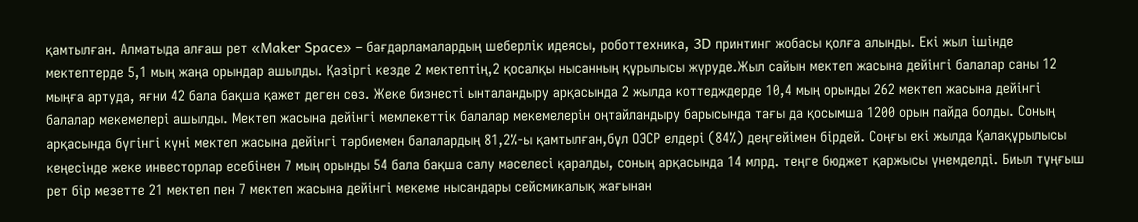қамтылған. Алматыда алғаш рет «Maker Space» – бағдарламалардың шеберлік идеясы, роботтехника, 3D принтинг жобасы қолға алынды. Екі жыл ішінде мектептерде 5,1 мың жаңа орындар ашылды. Қазіргі кезде 2 мектептің,2 қосалқы нысанның құрылысы жүруде.Жыл сайын мектеп жасына дейінгі балалар саны 12 мыңға артуда, яғни 42 бала бақша қажет деген сөз. Жеке бизнесті ынталандыру арқасында 2 жылда коттедждерде 10,4 мың орынды 262 мектеп жасына дейінгі балалар мекемелері ашылды. Мектеп жасына дейінгі мемлекеттік балалар мекемелерін оңтайландыру барысында тағы да қосымша 1200 орын пайда болды. Соның арқасында бүгінгі күні мектеп жасына дейінгі тәрбиемен балалардың 81,2%-ы қамтылған,бұл ОЭСР елдері (84%) деңгейімен бірдей. Соңғы екі жылда Қалақұрылысы кеңесінде жеке инвесторлар есебінен 7 мың орынды 54 бала бақша салу мәселесі қаралды, соның арқасында 14 млрд. теңге бюджет қаржысы үнемделді. Биыл тұңғыш рет бір мезетте 21 мектеп пен 7 мектеп жасына дейінгі мекеме нысандары сейсмикалық жағынан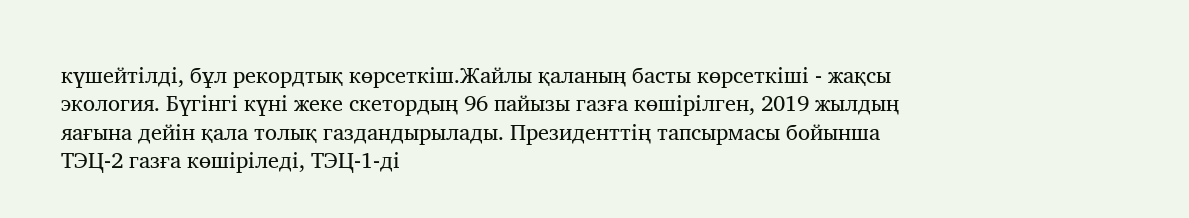күшейтілді, бұл рекордтық көрсеткіш.Жайлы қаланың басты көрсеткіші - жақсы экология. Бүгінгі күні жеке скетордың 96 пайызы газға көшірілген, 2019 жылдың яағына дейін қала толық газдандырылады. Президенттің тапсырмасы бойынша ТЭЦ-2 газға көшіріледі, ТЭЦ-1-ді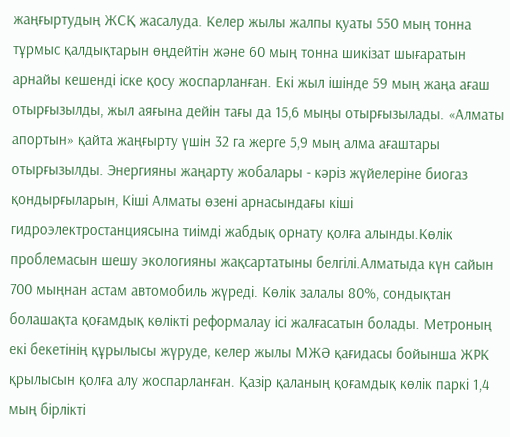жаңғыртудың ЖСҚ жасалуда. Келер жылы жалпы қуаты 550 мың тонна тұрмыс қалдықтарын өңдейтін және 60 мың тонна шикізат шығаратын арнайы кешенді іске қосу жоспарланған. Екі жыл ішінде 59 мың жаңа ағаш отырғызылды, жыл аяғына дейін тағы да 15,6 мыңы отырғызылады. «Алматы апортын» қайта жаңғырту үшін 32 га жерге 5,9 мың алма ағаштары отырғызылды. Энергияны жаңарту жобалары - кәріз жүйелеріне биогаз қондырғыларын, Кіші Алматы өзені арнасындағы кіші гидроэлектростанциясына тиімді жабдық орнату қолға алынды.Көлік проблемасын шешу экологияны жақсартатыны белгілі.Алматыда күн сайын 700 мыңнан астам автомобиль жүреді. Көлік залалы 80%, сондықтан болашақта қоғамдық көлікті реформалау ісі жалғасатын болады. Метроның екі бекетінің құрылысы жүруде, келер жылы МЖӘ қағидасы бойынша ЖРК қрылысын қолға алу жоспарланған. Қазір қаланың қоғамдық көлік паркі 1,4 мың бірлікті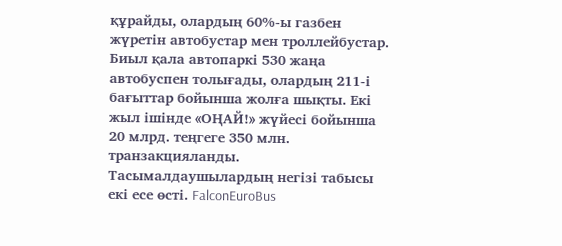құрайды, олардың 60%-ы газбен жүретін автобустар мен троллейбустар. Биыл қала автопаркі 530 жаңа автобуспен толығады, олардың 211-і бағыттар бойынша жолға шықты. Екі жыл ішінде «ОҢАЙ!» жүйесі бойынша 20 млрд. теңгеге 350 млн. транзакцияланды. Тасымалдаушылардың негізі табысы екі есе өсті. FalconEuroBus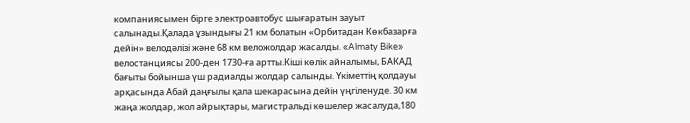компаниясымен бірге электроавтобус шығаратын зауыт салынады.Қалада ұзындығы 21 км болатын «Орбитадан Көкбазарға дейін» велодәлізі және 68 км веложолдар жасалды. «Almaty Bike» велостанциясы 200-ден 1730-ға артты.Кіші көлік айналымы, БАКАД бағыты бойынша үш радиалды жолдар салынды. Үкіметтің қолдауы арқасында Абай даңғылы қала шекарасына дейін үңгіленуде. 30 км жаңа жолдар, жол айрықтары, магистральді көшелер жасалуда,180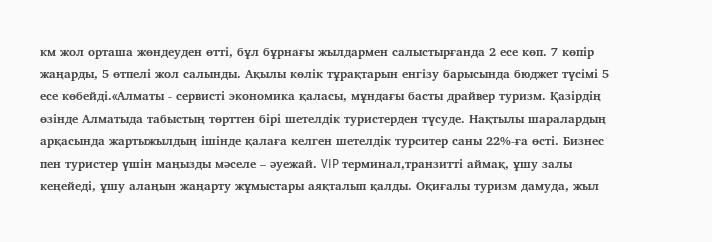км жол орташа жөндеуден өтті, бұл бұрнағы жылдармен салыстырғанда 2 есе көп. 7 көпір жаңарды, 5 өтпелі жол салынды. Ақылы көлік тұрақтарын енгізу барысында бюджет түсімі 5 есе көбейді.«Алматы - сервисті экономика қаласы, мұндағы басты драйвер туризм. Қазірдің өзінде Алматыда табыстың төрттен бірі шетелдік туристерден түсуде. Нақтылы шаралардың арқасында жартыжылдың ішінде қалаға келген шетелдік турситер саны 22%-ға өсті. Бизнес пен туристер үшін маңызды мәселе – әуежай. VIP терминал,транзитті аймақ, ұшу залы кеңейеді, ұшу алаңын жаңарту жұмыстары аяқталып қалды. Оқиғалы туризм дамуда, жыл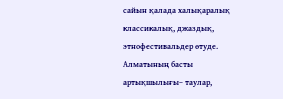сайын қалада халықаралық классикалық, джаздық, этнофестивальдер өтуде. Алматының басты артықшылығы– таулар,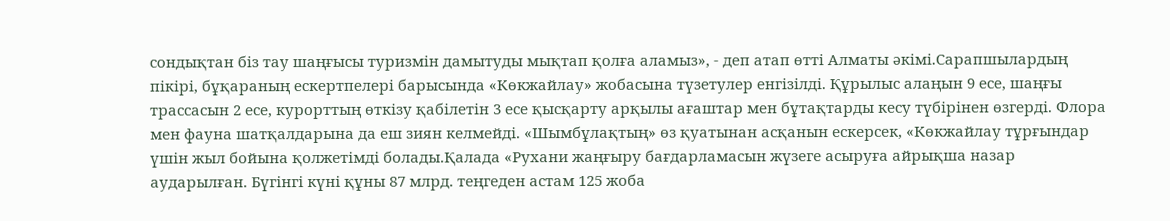сондықтан біз тау шаңғысы туризмін дамытуды мықтап қолға аламыз», - деп атап өтті Алматы әкімі.Сарапшылардың пікірі, бұқараның ескертпелері барысында «Көкжайлау» жобасына түзетулер енгізілді. Құрылыс алаңын 9 есе, шаңғы трассасын 2 есе, курорттың өткізу қабілетін 3 есе қысқарту арқылы ағаштар мен бұтақтарды кесу түбірінен өзгерді. Флора мен фауна шатқалдарына да еш зиян келмейді. «Шымбұлақтың» өз қуатынан асқанын ескерсек, «Көкжайлау тұрғындар үшін жыл бойына қолжетімді болады.Қалада «Рухани жаңғыру бағдарламасын жүзеге асыруға айрықша назар аударылған. Бүгінгі күні құны 87 млрд. теңгеден астам 125 жоба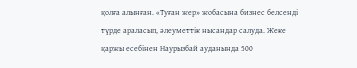қолға алынған. «Туған жер» жобасына бизнес белсенді түрде араласып, әлеуметтік нысандар салуда. Жеке қаржы есебінен Наурызбай ауданында 500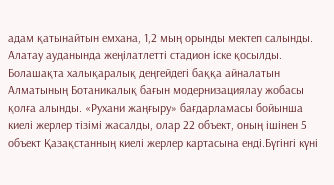адам қатынайтын емхана, 1,2 мың орынды мектеп салынды. Алатау ауданында жеңілатлетті стадион іске қосылды. Болашақта халықаралық деңгейдегі баққа айналатын Алматының Ботаникалық бағын модернизациялау жобасы қолға алынды. «Рухани жаңғыру» бағдарламасы бойынша киелі жерлер тізімі жасалды, олар 22 объект, оның ішінен 5 объект Қазақстанның киелі жерлер картасына енді.Бүгінгі күні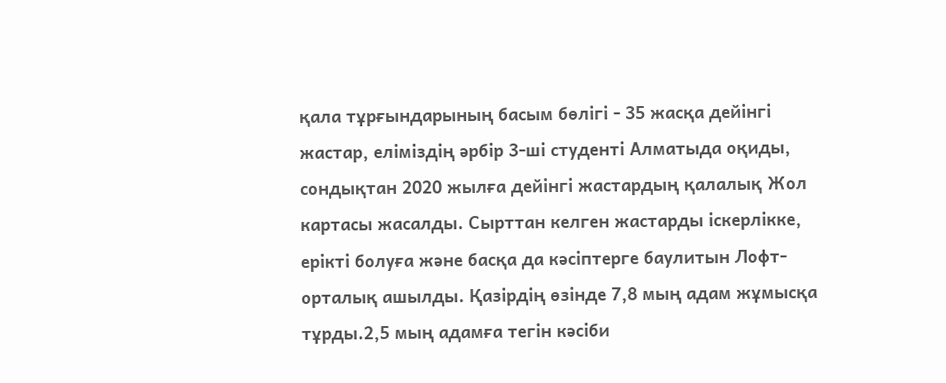қала тұрғындарының басым бөлігі - 35 жасқа дейінгі жастар, еліміздің әрбір 3-ші студенті Алматыда оқиды, сондықтан 2020 жылға дейінгі жастардың қалалық Жол картасы жасалды. Сырттан келген жастарды іскерлікке, ерікті болуға және басқа да кәсіптерге баулитын Лофт-орталық ашылды. Қазірдің өзінде 7,8 мың адам жұмысқа тұрды.2,5 мың адамға тегін кәсіби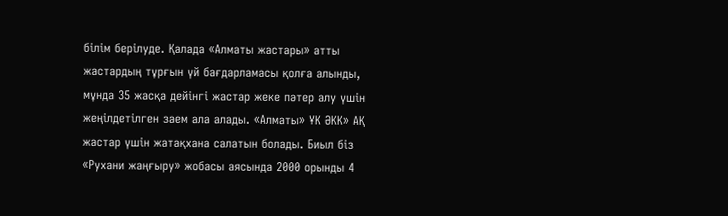білім берілуде. Қалада «Алматы жастары» атты жастардың тұрғын үй бағдарламасы қолға алынды, мұнда 35 жасқа дейінгі жастар жеке пәтер алу үшін жеңілдетілген заем ала алады. «Алматы» ҰК ӘКК» АҚ жастар үшін жатақхана салатын болады. Биыл біз «Рухани жаңғыру» жобасы аясында 2000 орынды 4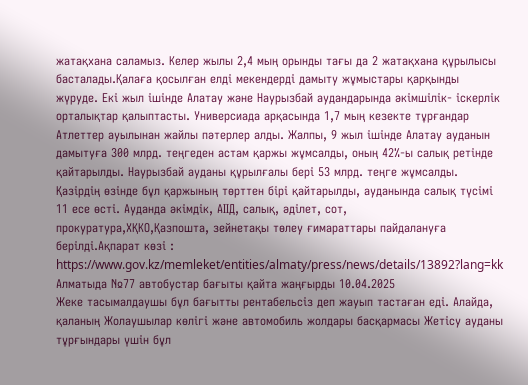жатақхана саламыз. Келер жылы 2,4 мың орынды тағы да 2 жатақхана құрылысы басталады.Қалаға қосылған елді мекендерді дамыту жұмыстары қарқынды жүруде. Екі жыл ішінде Алатау және Наурызбай аудандарында әкімшілік- іскерлік орталықтар қалыптасты. Универсиада арқасында 1,7 мың кезекте тұрғандар Атлеттер ауылынан жайлы пәтерлер алды. Жалпы, 9 жыл ішінде Алатау ауданын дамытуға 300 млрд. теңгеден астам қаржы жұмсалды, оның 42%-ы салық ретінде қайтарылды. Наурызбай ауданы құрылғалы бері 53 млрд. теңге жұмсалды. Қазірдің өзінде бұл қаржының төрттен бірі қайтарылды, ауданында салық түсімі 11 есе өсті. Ауданда әкімдік, АІІД, салық, әділет, сот, прокуратура,ХҚКО,Қазпошта, зейнетақы төлеу ғимараттары пайдалануға берілді.Ақпарат көзі : https://www.gov.kz/memleket/entities/almaty/press/news/details/13892?lang=kk
Алматыда №77 автобустар бағыты қайта жаңғырды 10.04.2025
Жеке тасымалдаушы бұл бағытты рентабельсіз деп жауып тастаған еді. Алайда, қаланың Жолаушылар көлігі және автомобиль жолдары басқармасы Жетісу ауданы тұрғындары үшін бұл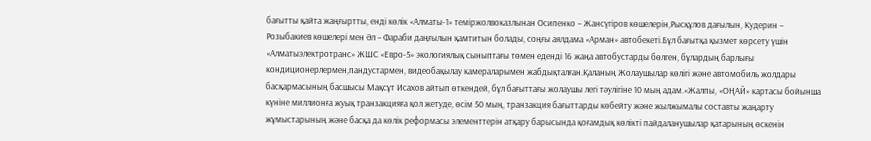бағытты қайта жаңғыртты, енді көлік «Алматы-1» теміржолвоказлынан Осипенко – Жансүгіров көшелерін,Рысқұлов дағылын, Кудерин – Розыбакиев көшелері мен Әл – Фараби даңғылын қамтитын болады, соңғы аялдама «Арман» автобекеті.Бұл бағытқа қызмет көрсету үшін «Алматыэлектротранс» ЖШС «Евро-5» экологиялық сыныптағы төмен еденді 16 жаңа автобустарды бөлген, бұлардың барлығы кондиционерлермен,пандустармен, видеобақылау камераларымен жабдықталған.Қаланың Жолаушылар көлігі және автомобиль жолдары басқармасының басшысы Мақсұт Исахов айтып өткендей, бұл бағыттағы жолаушы легі тәулігіне 10 мың адам.«Жалпы, «ОҢАЙ» картасы бойынша күніне миллионға жуық транзакцияға қол жетуде, өсім 50 мың, транзакция бағыттарды көбейту және жылжымалы составты жаңарту жұмыстарының және басқа да көлік реформасы элементтерін атқару барысында қоғамдық көлікті пайдаланушылар қатарының өскенін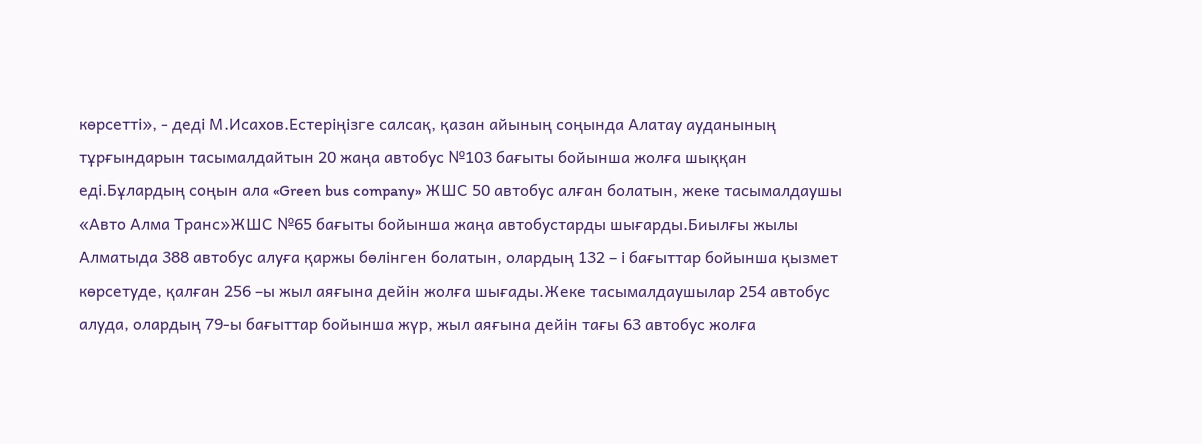көрсетті», - деді М.Исахов.Естеріңізге салсақ, қазан айының соңында Алатау ауданының тұрғындарын тасымалдайтын 20 жаңа автобус №103 бағыты бойынша жолға шыққан еді.Бұлардың соңын ала «Green bus company» ЖШС 50 автобус алған болатын, жеке тасымалдаушы «Авто Алма Транс»ЖШС №65 бағыты бойынша жаңа автобустарды шығарды.Биылғы жылы Алматыда 388 автобус алуға қаржы бөлінген болатын, олардың 132 – і бағыттар бойынша қызмет көрсетуде, қалған 256 –ы жыл аяғына дейін жолға шығады.Жеке тасымалдаушылар 254 автобус алуда, олардың 79-ы бағыттар бойынша жүр, жыл аяғына дейін тағы 63 автобус жолға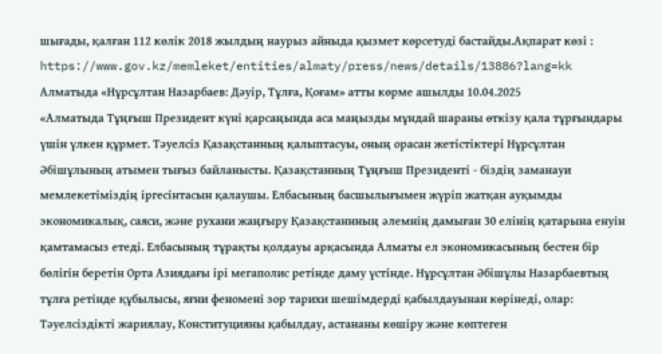шығады, қалған 112 көлік 2018 жылдың наурыз айныда қызмет көрсетуді бастайды.Ақпарат көзі : https://www.gov.kz/memleket/entities/almaty/press/news/details/13886?lang=kk
Алматыда «Нұрсұлтан Назарбаев: Дәуір, Тұлға, Қоғам» атты көрме ашылды 10.04.2025
«Алматыда Тұңғыш Президент күні қарсаңында аса маңызды мұндай шараны өткізу қала тұрғындары үшін үлкен құрмет. Тәуелсіз Қазақстанның қалыптасуы, оның орасан жетістіктері Нұрсұлтан Әбішұлының атымен тығыз байланысты. Қазақстанның Тұңғыш Президенті - біздің заманауи мемлекетіміздің іргесінтасын қалаушы. Елбасының басшылығымен жүріп жатқан ауқымды экономикалық, саяси, және рухани жаңғыру Қазақстаннның әлемнің дамыған 30 елінің қатарына енуін қамтамасыз етеді. Елбасының тұрақты қолдауы арқасында Алматы ел экономикасының бестен бір бөлігін беретін Орта Азиядағы ірі мегаполис ретінде даму үстінде. Нұрсұлтан Әбішұлы Назарбаевтың тұлға ретінде құбылысы, яғни феномені зор тарихи шешімдерді қабылдауынан көрінеді, олар: Тәуелсіздікті жариялау, Конституцияны қабылдау, астананы көшіру және көптеген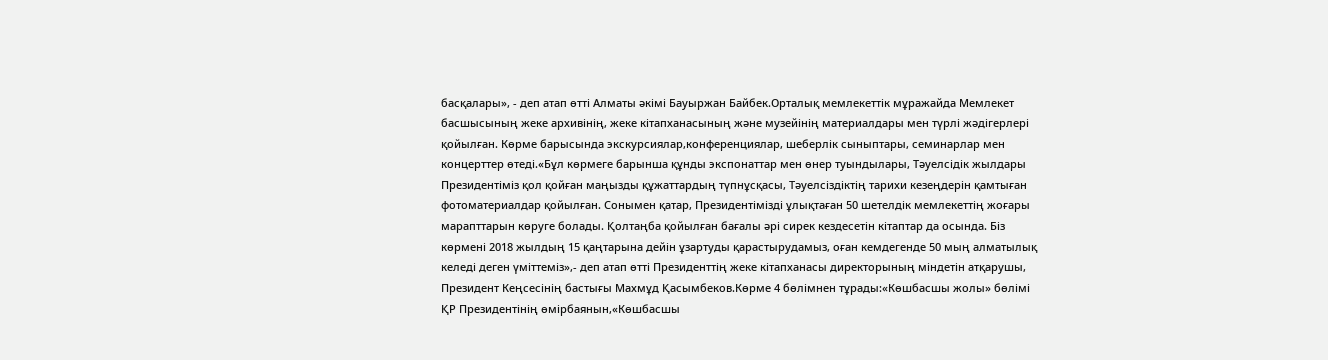басқалары», - деп атап өтті Алматы әкімі Бауыржан Байбек.Орталық мемлекеттік мұражайда Мемлекет басшысының жеке архивінің, жеке кітапханасының және музейінің материалдары мен түрлі жәдігерлері қойылған. Көрме барысында экскурсиялар,конференциялар, шеберлік сыныптары, семинарлар мен концерттер өтеді.«Бұл көрмеге барынша құнды экспонаттар мен өнер туындылары, Тәуелсідік жылдары Президентіміз қол қойған маңызды құжаттардың түпнұсқасы, Тәуелсіздіктің тарихи кезеңдерін қамтыған фотоматериалдар қойылған. Сонымен қатар, Президентімізді ұлықтаған 50 шетелдік мемлекеттің жоғары марапттарын көруге болады. Қолтаңба қойылған бағалы әрі сирек кездесетін кітаптар да осында. Біз көрмені 2018 жылдың 15 қаңтарына дейін ұзартуды қарастырудамыз, оған кемдегенде 50 мың алматылық келеді деген үміттеміз»,- деп атап өтті Президенттің жеке кітапханасы директорының міндетін атқарушы, Президент Кеңсесінің бастығы Махмұд Қасымбеков.Көрме 4 бөлімнен тұрады:«Көшбасшы жолы» бөлімі ҚР Президентінің өмірбаянын,«Көшбасшы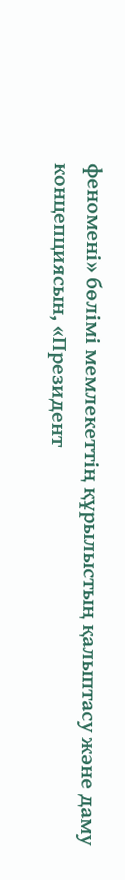феномені» бөлімі мемлекеттің құрылыстың қалыптасу және даму концепциясын, «Президент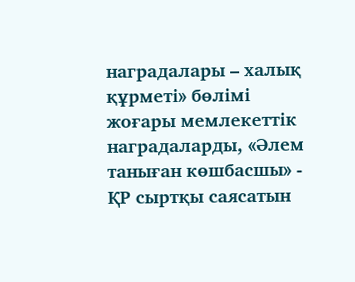наградалары – халық құрметі» бөлімі жоғары мемлекеттік наградаларды, «Әлем таныған көшбасшы» - ҚР сыртқы саясатын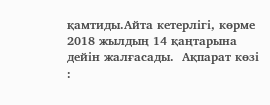қамтиды.Айта кетерлігі, көрме 2018 жылдың 14 қаңтарына дейін жалғасады.  Ақпарат көзі :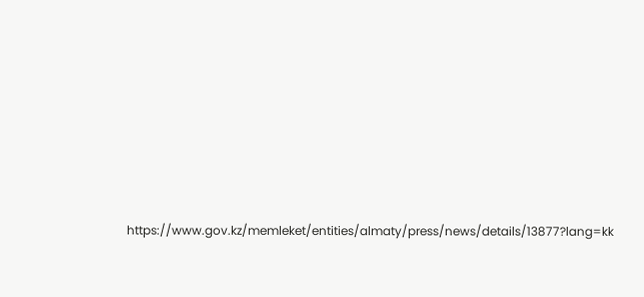https://www.gov.kz/memleket/entities/almaty/press/news/details/13877?lang=kk